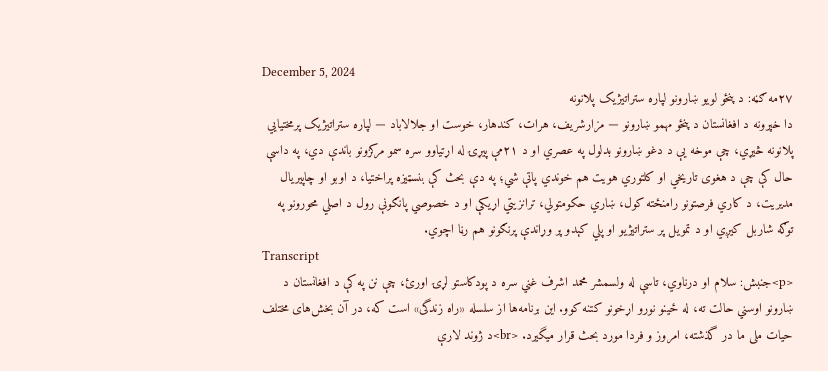December 5, 2024
۲۷مه ګڼه: د پنځو لویو ښارونو لپاره ستراتیژیک پلانونه
دا خپرونه د افغانستان د پنځو مهمو ښارونو — مزارشریف، هرات، کندهار، خوست او جلالاباد — لپاره ستراتیژیک پرمختیایي پلانونه څیړي، چې موخه یې د دغو ښارونو بدلول په عصري او د ۲۱مې پیړۍ له اړتیاوو سره سمو مرکزونو باندې دي، په داسې حال کې چې د هغوی تاریخي او کلتوري هویت هم خوندي پاتې شي؛ په دې بحث کې بنسټیزه پراختیا، د اوبو او چاپیریال مدیریت، د کاري فرصتونو رامنځته کول، ښاري حکومتولي، ترانزیتي اړیکې او د خصوصي پانګونې رول د اصلي محورونو په توګه شاربل کیږي او د تمویل پر ستراتیژیو او پلي کېدو پر وړاندې پرنګونو هم رڼا اچوي.
Transcript
<p>جنبش: سلام او درناوي، تاسې له ولسمشر محمد اشرف غني سره د پودکاستو لړۍ اورئ، چې نن په کې د افغانستان د ښارونو اوسني حالت ته، له ځینو نورو اړخونو کتنه کوو. این برنامه‌ها از سلسله «راه زندگی» است که، در آن بخش‌های مختلف حیات ملی ما در گذشته، امروز و فردا مورد بحث قرار میگیرد. <br>د ژوند لارې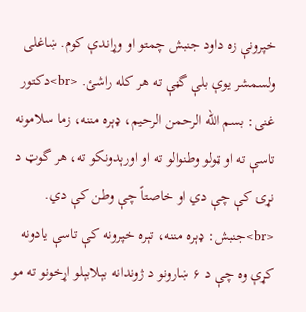خپرونې زه داود جنبش چمتو او وړاندې کوم. ښاغلی ولسمشر یوې بلې گڼې ته هر کله راشئ. <br>دکتور غنی: بسم الله الرحمن الرحیم، ډېره مننه، زما سلامونه تاسې ته او ټولو وطنوالو ته او اورېدونکو ته، هر گوټ د نړۍ کې چې دي او خاصتاً چې وطن کې دي. <br>جنبش: ډېره مننه، تېره خپرونه کې تاسې یادونه کړې وه چې د ۶ ښارونو د ژوندانه بېلابېلو اړخونو ته مو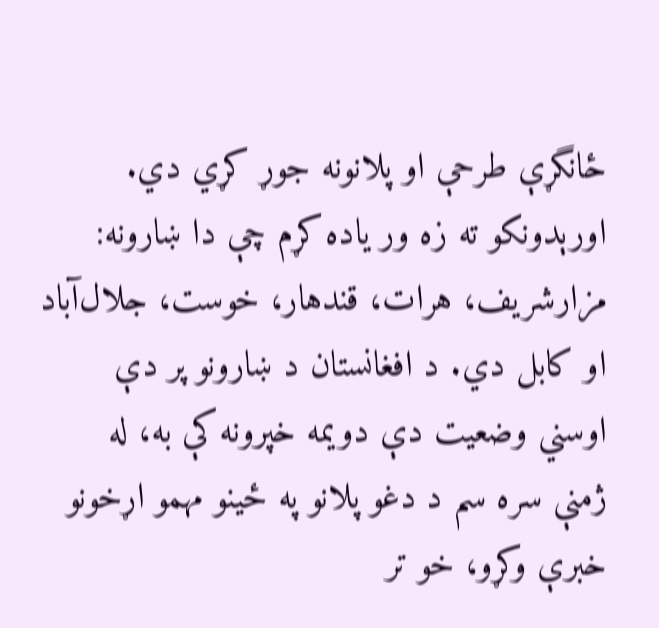ځانگړې طرحې او پلانونه جوړ کړي دي. اورېدونکو ته زه ور یاده کړم چې دا ښارونه: مزارشریف، هرات، قندهار، خوست، جلال‌آباد او کابل دي. د افغانستان د ښارونو پر دې اوسني وضعیت دې دویمه خپرونه کې به، له ژمنې سره سم د دغو پلانو په ځینو مهمو اړخونو خبرې وکړو، خو تر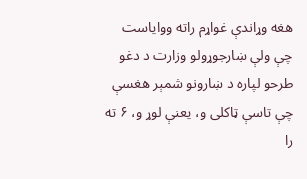هغه وړاندې غواړم راته ووایاست چې ولې ښار‌جوړولو وزارت د دغو طرحو لپاره د ښارونو شمېر هغسې چې تاسې ټاکلی و، یعنې لوړ و، ۶ ته را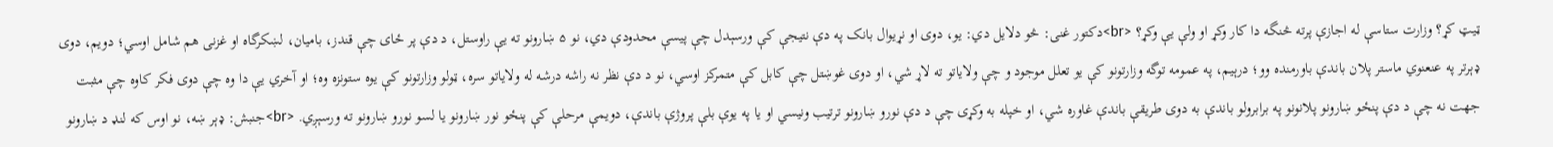ټيټ کړ؟ وزارت ستاسې له اجازې پرته څنگه دا کار وکړ او ولې یې وکړ؟ <br>دکتور غنی: څو دلایل دي: یو، دوی او نړیوال بانک په دې نتیجې کې ورسېدل چې پیسې محدودې دي، نو ۵ ښارونو ته یې راوستل، د دې پر ځای چې قندز، بامیان، لښکرگاه او غزنی هم شامل اوسي؛ دویم، دوی ډېرتر په عنعنوي ماستر پلان باندې باورمنده وو؛ درېیم، په عمومه توگه وزارتونو کې یو تعلل موجود و چې ولایاتو ته لاړ شي، او دوی غوښتل چې کابل کې متمرکز اوسي، نو د دې نظر نه راشه درشه له ولایاتو سره، ټولو وزارتونو کې یوه ستونزه وه؛ او آخري یې دا وه چې دوی فکر کاوه چې مثبت جهت نه چې د دې پنځو ښارونو پلانونو په برابرولو باندې به دوی طریقې باندې غاوره شي، او خپله به وکړی چې د دې نورو ښارونو ترتیب ونیسي او یا په یوې بلې پروژې باندې، دویمې مرحلې کې پنځو نور ښارونو یا لسو نورو ښارونو ته ورسېږي. <br>جنبش: ډېر ښه، نو اوس که لنډ د ښارونو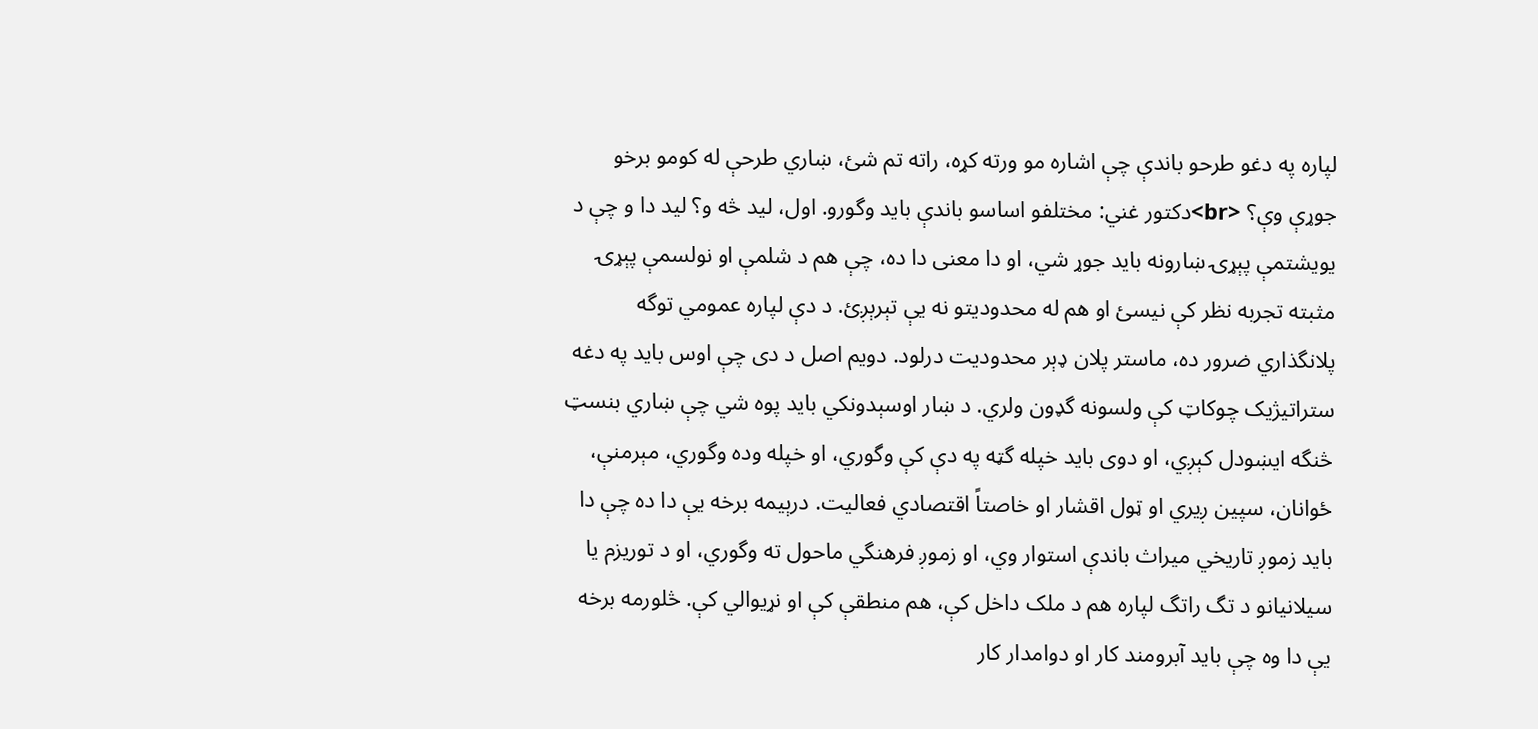لپاره په دغو طرحو باندې چې اشاره مو ورته کړه، راته تم شئ، ښاري طرحې له کومو برخو جوړې وې؟ <br>دکتور غني: مختلفو اساسو باندې باید وگورو. اول، لید څه و؟ لید دا و چې د یویشتمې پېړۍ ښارونه باید جوړ شي، او دا معنی دا ده، چې هم د شلمې او نولسمې پېړۍ مثبته تجربه نظر کې نیسئ او هم له محدودیتو نه یې تېرېږئ. د دې لپاره عمومي توگه پلانگذاري ضرور ده، ماستر پلان ډېر محدودیت درلود. دویم اصل د دی چې اوس باید په دغه ستراتيژيک چوکاټ کې ولسونه گډون ولري. د ښار اوسېدونکي باید پوه شي چې ښاري بنسټ څنگه ایښودل کېږي، او دوی باید خپله گټه په دې کې وگوري، او خپله وده وگوري، مېرمنې، ځوانان، سپین‌ ږیري او ټول اقشار او خاصتاً اقتصادي فعالیت. درېیمه برخه یې دا ده چې دا باید زموږ تاریخي میراث باندې استوار وي، او زموږ فرهنگي ماحول ته وگوري، او د توریزم یا سیلانیانو د تگ راتگ لپاره هم د ملک داخل کې، هم منطقې کې او نړیوالي کې. څلورمه برخه یې دا وه چې باید آبرومند کار او دوامدار کار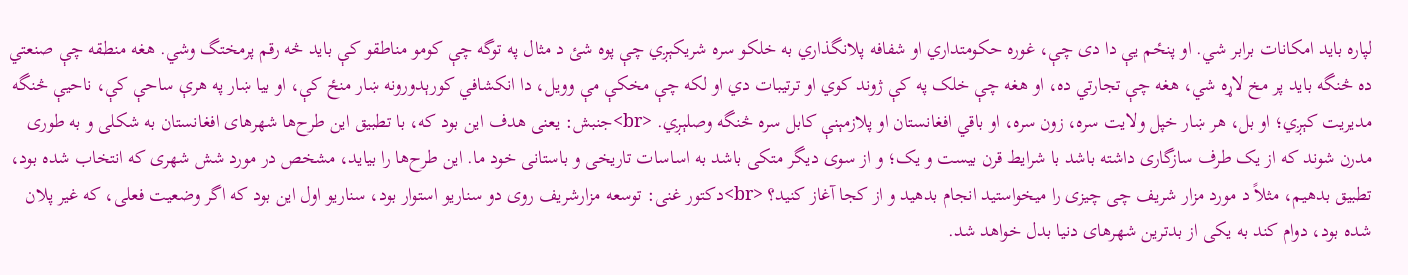لپاره باید امکانات برابر شي. او پنځم یې دا دی چې، غوره حکومتداري او شفافه پلانگذاري به خلکو سره شریکېږي چې پوه شئ د مثال په توگه چې کومو مناطقو کې باید څه رقم پرمختگ وشي. هغه منطقه چې صنعتي ده څنگه باید پر مخ لاړه شي، هغه چې تجارتي ده، او هغه چې خلک په کې ژوند کوي او ترتیبات دي او لکه چې مخکې مې وویل، دا انکشافي کورېدورونه ښار منځ کې، او بیا ښار په هرې ساحې کې، ناحیې څنگه مدیریت کېږي؛ او بل، هر ښار خپل ولایت سره، زون سره، او باقي افغانستان او پلازمېنې کابل سره څنگه وصلېږي. <br>جنبش: یعنی هدف این بود که، با تطبیق این طرح‌ها شهرهای افغانستان به شکلی و به طوری مدرن شوند که از یک طرف سازگاری داشته باشد با شرایط قرن بیست و یک؛ و از سوی دیگر متکی باشد به اساسات تاریخی و باستانی خود ما. این طرح‌ها را بیاید، مشخص در مورد شش شهری که انتخاب شده بود، تطبیق بدهیم، مثلاً د مورد مزار شریف چی چیزی را میخواستید انجام بدهید و از کجا آغاز کنید؟ <br>دکتور غنی: توسعه مزارشریف روی دو سناریو استوار بود، سناریو اول این بود که اگر وضعیت فعلی، که غیر پلان شده بود، دوام کند به یکی از بدترین شهرهای دنیا بدل خواهد شد.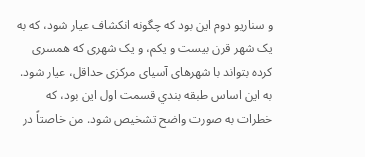و سناریو دوم این بود که چگونه انکشاف عیار شود، که به یک شهر قرن بیست و یکم، و یک شهری که همسری کرده بتواند با شهرهای آسیای مرکزی حداقل، عیار شود. به این اساس طبقه بندي قسمت اول این بود، که خطرات به صورت واضح تشخیص شود. من خاصتاً در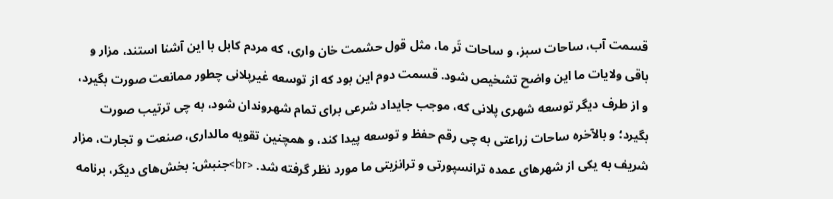قسمت آب، ساحات سبز، و ساحات تَر ما، مثل قول حشمت خان واری، که مردم کابل با این آشنا استند، مزار و باقی ولایات ما این واضح تشخیص شود. قسمت دوم این بود که از توسعه غیرپلانی چطور ممانعت صورت بگیرد، و از طرف دیگر توسعه شهری پلانی که، موجب جایداد شرعی برای تمام شهروندان شود، به چی ترتیب صورت بگیرد؛ و بالآخره ساحات زراعتی به چی رقم حفظ و توسعه پیدا کند، و همچنین تقویه مالداری، صنعت و تجارت، مزار شریف به یکی از شهرهای عمده ترانسپورتی و ترانزیتی ما مورد نظر گرفته شد. <br>جنبش: بخش‌های دیگر، برنامه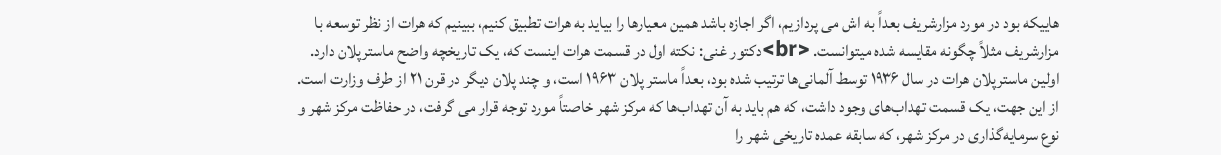هاییکه بود در مورد مزارشریف بعداً به اش می پردازیم، اگر اجازه باشد همین معیارها را بیاید به هرات تطبیق کنیم، ببینیم که هرات از نظر توسعه با مزارشریف مثلاً چگونه مقایسه شده میتوانست. <br>دکتور غنی: نکته اول در قسمت هرات اینست که، یک تاریخچه واضح ماسترپلان دارد. اولین ماسترپلان هرات در سال ۱۹۳۶ توسط آلمانی‌ها ترتیب شده بود، بعداً ماستر پلان ۱۹۶۳ است، و چند پلان دیگر در قرن ۲۱ از طرف وزارت است. از این جهت، یک قسمت تهداب‌های وجود داشت، که هم باید به آن تهداب‌ها که مرکز شهر خاصتاً مورد توجه قرار می گرفت، در حفاظت مرکز شهر و نوع سرمایه‌گذاری در مرکز شهر، که سابقه عمده تاریخی شهر را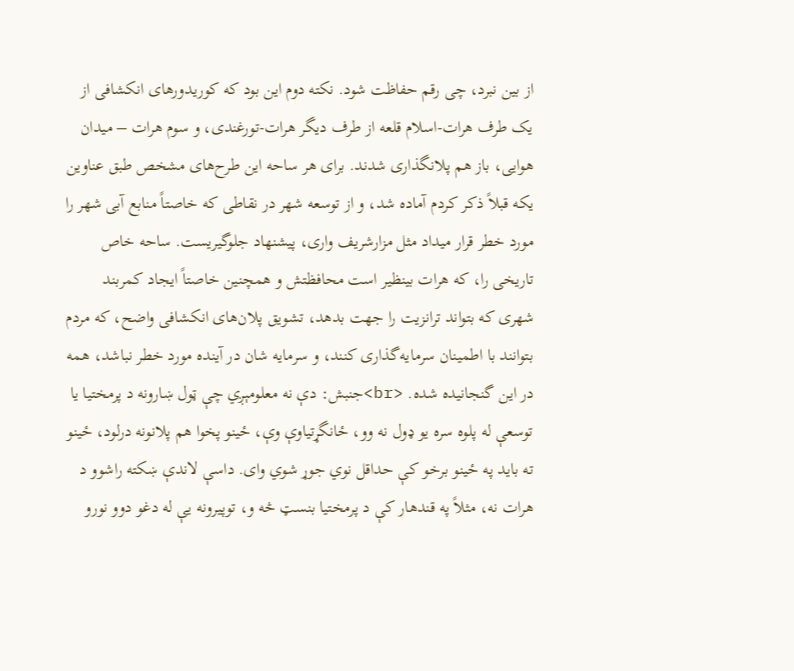از بین نبرد، چی رقم حفاظت شود. نکته دوم این بود که کوریدورهای انکشافی از یک طرف هرات-اسلام قلعه از طرف دیگر هرات-تورغندی، و سوم هرات – میدان هوایی، باز هم پلانگذاری شدند. برای هر ساحه این طرح‌های مشخص طبق عناوین یکه قبلاً ذکر کردم آماده شد، و از توسعه شهر در نقاطی که خاصتاً منابع آبی شهر را مورد خطر قرار میداد مثل مزارشریف واری، پیشنهاد جلوگیریست. ساحه خاص تاریخی را، که هرات بینظیر است محافظتش و همچنین خاصتاً ایجاد کمربند شهری که بتواند ترانزیت را جهت بدهد، تشویق پلان‌های انکشافی واضح، که مردم بتوانند با اطمینان سرمایه‌گذاری کنند، و سرمایه شان در آینده مورد خطر نباشد، همه در این گنجانیده شده. <br>جنبش: دې نه معلومېږي چې ټول ښارونه د پرمختیا یا توسعې له پلوه سره یو ډول نه وو، ځانگړتیاوې وې، ځینو پخوا هم پلانونه درلود، ځینو ته باید په ځينو برخو کې حداقل نوي جوړ شوي وای. داسې لاندې ښکته راشوو د هرات نه، مثلاً په قندهار کې د پرمختیا بنسټ څه و، توپيرونه یې له دغو دوو نورو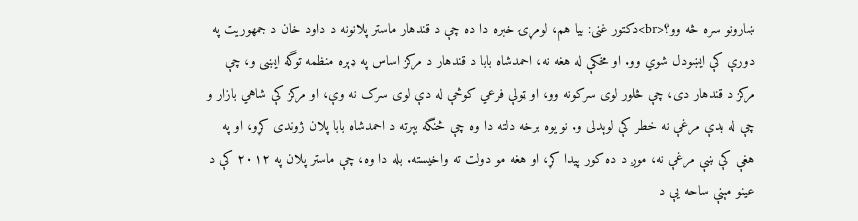ښارونو سره څه وو؟<br>دکتور غنی: بیا هم، لومړۍ خبره دا ده چې د قندهار ماستر پلانونه د داود خان د جمهوریت په دورې کې ایښودل شوي وو. او مخکې له هغه نه، احمدشاه بابا د قندهار د مرکز اساس په ډېره منظمه توگه ایښی و، چې مرکز د قندهار دی، چې څلور لوی سرکونه وو، او ټولې فرعي کوڅې له دې لوی سرک نه وې، او مرکز کې شاهي بازار و چې له بدې مرغې نه خطر کې لوېدلی و. نو یوه برخه دلته دا وه چې څنگه بېرته د احمدشاه بابا پلان ژوندی کړو، او په هغې کې ښې مرغې نه، موږ د ده کور پیدا کړ، او هغه مو دولت ته واخیسته. بله دا وه، چې ماستر پلان په ۲۰۱۲ کې د عینو مېنې ساحه یې د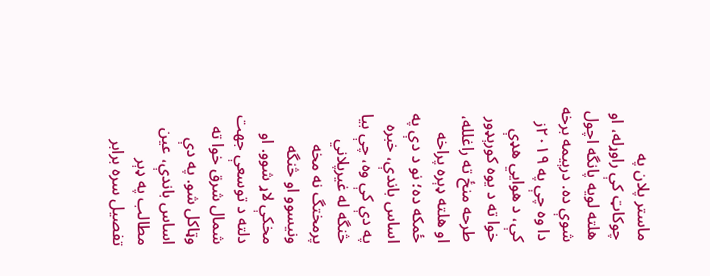ماستر پلان په چوکاټ کې راوړله، او هلته لویه پانگه اچول شوې ده. درېیمه برخه دا وه چې په ۲۰۱۹ز کې، د هوایي هډې خوا ته د یوه کورېډور طرحه منځ ته راغلله، او هلته ډېره پراخه ځمکه ده؛ نو د دې په اساس باندې، خبره په دې کې وه، چې بیا څنگه له غیرپلاني پرمختگ نه مخه ونیسوو او څنگه مخکې لاړ شوو. او دلته د توسعې جهت شمال شرق خوا ته وټاکل شو. په دې اساس باندې، عین مطالب په ډېر تفصیل سره برابر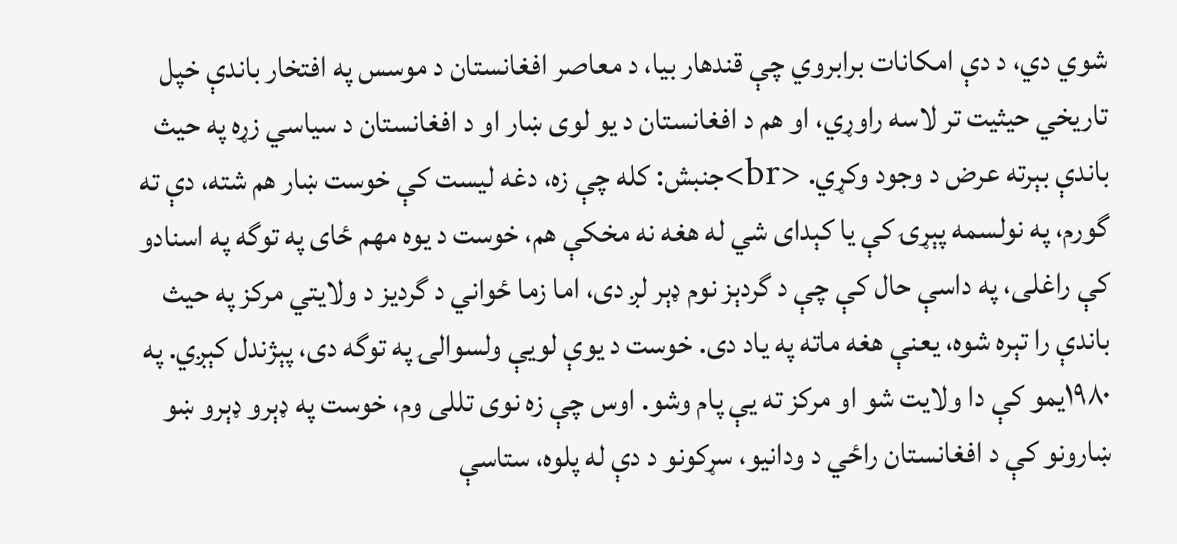شوي دي، د دې امکانات برابروي چې قندهار بیا، د معاصر افغانستان د موسس په افتخار باندې خپل تاریخي حیثیت تر لاسه راوړي، او هم د افغانستان د یو لوی ښار او د افغانستان د سیاسي زړه په حیث باندې بېرته عرض د وجود وکړي. <br>جنبش: کله چې زه، دغه لیست کې خوست ښار هم شته، دې ته گورم، په نولسمه پېړۍ کې یا کېدای شي له هغه نه مخکې هم، خوست د یوه مهم ځای په توگه په اسنادو کې راغلی، په داسې حال کې چې د گردېز نوم ډېر لږ دی، اما زما ځواني د گردیز د ولایتي مرکز په حیث باندې را تېره شوه، یعنې هغه ماته په یاد دی. خوست د یوې لویې ولسوالۍ په توگه دی، پېژندل کېږي. په ۱۹۸۰یمو کې دا ولایت شو او مرکز ته یې پام وشو. اوس چې زه نوی تللی وم، خوست په ډېرو ډېرو ښو ښارونو کې د افغانستان راځي د ودانیو، سړکونو د دې له پلوه، ستاسې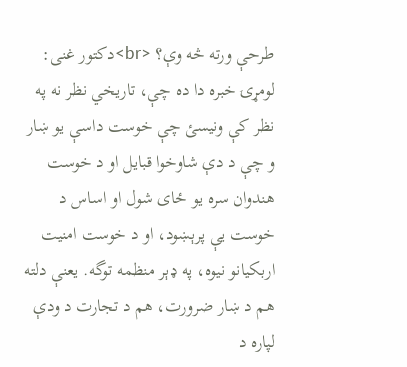طرحې ورته څه وې؟ <br>دکتور غنی: لومړۍ خبره دا ده چې، تاریخي نظر نه په نظر کې ونیسئ چې خوست داسې یو ښار و چې د دې شاوخوا قبایل او د خوست هندوان سره یو ځای شول او اساس د خوست یې پرېښود، او د خوست امنیت اربکیانو نیوه، په ډېر منظمه توگه. یعنې دلته هم د ښار ضرورت، هم د تجارت د ودې لپاره د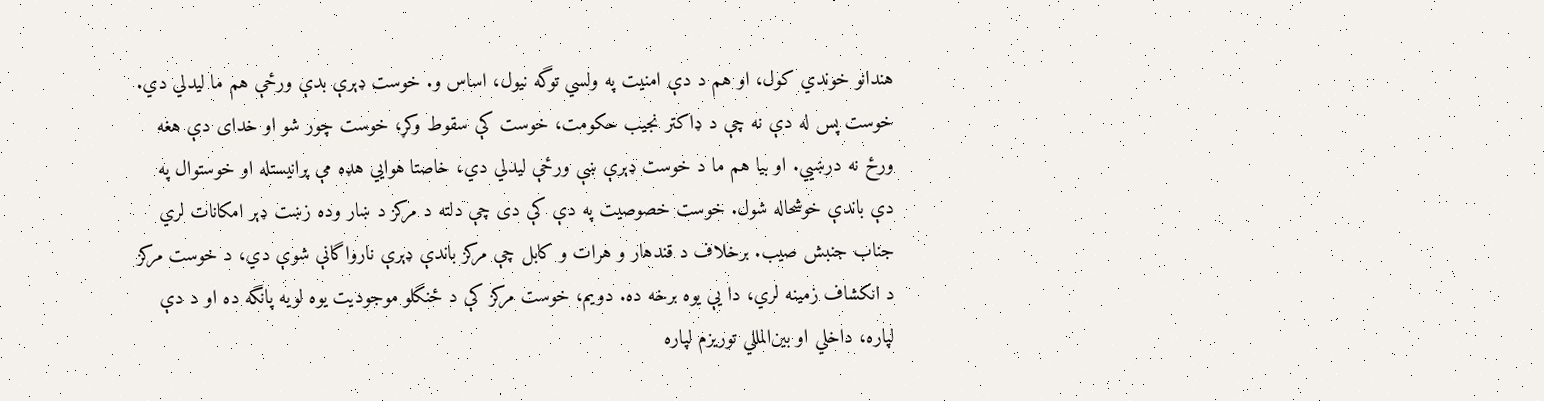هندانو خوندي کول، او هم د دې امنیت په ولسي توگه نیول، اساس و. خوست ډېرې بدې ورځې هم ما لیدلي دي. خوست پس له دې نه چې د ډاکتر نجیب حکومت، خوست کې سقوط وکړ، خوست چور شو او خدای دې هغه ورځ نه درښيي. او بیا هم ما د خوست ډېرې ښې ورځې لیدلي دي، خاصتا هوایي هډه مې پرانیستله او خوستوال په دې باندې خوشحاله شول. خوست خصوصیت په دې کې دی چې دلته د مرکز د ښار وده زښت ډېر امکانات لري جناب جنبش صیب. برخلاف د قندهار و هرات و کابل چې مرکز باندې ډېرې نارواگانې شوې دي، د خوست مرکز د انکشاف زمینه لري، دا یې یوه برخه ده. دویم، خوست مرکز کې د ځنگلو موجودیت یوه لویه پانگه ده او د دې لپاره، داخلي او بین‌المللي توریزم لپاره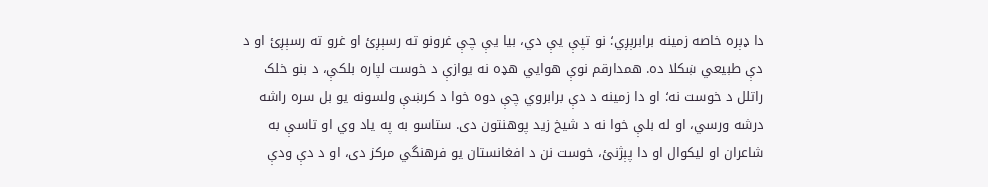دا ډېره خاصه زمینه برابرېږي؛ نو تپې یې دي، بیا یې چې غرونو ته رسېږئ او غرو ته رسېږئ او د دې طبیعي ښکلا ده. همدارقم نوې هوایي هډه نه یوازې د خوست لپاره بلکې، د بنو خلک راتلل د خوست نه؛ او دا زمینه د دې برابروي چې دوه خوا د کرښې ولسونه یو بل سره راشه درشه ورسي، او له بلې خوا نه د شیخ زید پوهنتون دی. ستاسو به په یاد وي او تاسې به شاعران او لیکوال او دا پېژنئ، خوست نن د افغانستان یو فرهنگي مرکز دی، او د دې ودې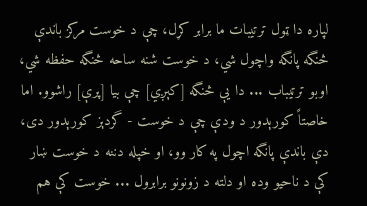لپاره دا ټول ترتیبات ما برابر کړل، چې د خوست مرکز باندې څنگه پانگه واچول شي، د خوست شنه ساحه څنگه حفظه شي، اوبو ترتیباب ... دا یې څنگه [کېږي] چې بیا [پرې] راشوو. اما خاصتاً کورېدور د ودې چې د خوست - گردېز کورېدور دی، دې باندې پانگه اچول په کار وو، او خپله دننه د خوست ښار کې د ناحیو وده او دلته د زونونو برابرول ... خوست کې هم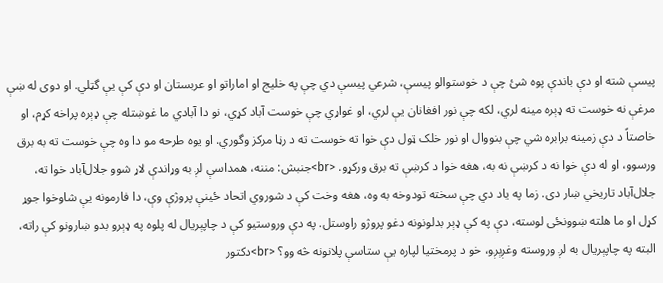پیسې شته او دې باندې پوه شئ چې د خوستوالو پيسې، شرعي پیسې دي چې په خلیج او اماراتو او عربستان او دې کې یې گټلي. او دوی له ښې مرغې نه خوست ته ډېره مینه لري، لکه چې نور افغانان یې لري، او غواړي چې خوست آباد کړي، نو دا آبادي ما غوښتله چې ډېره پراخه کړم، او خاصتاً د دې زمینه برابره شي چې بنو‌وال او نور خلک ټول دې خوا ته خوست ته د رڼا مرکز وگوري. او یوه طرحه مو دا وه چې خوست ته به برق ورسوو، او له دې خوا نه د کرښې نه به، هغه خوا د کرښې ته برق ورکړو. <br>جنبش: مننه، همداسې لږ به وړاندې لاړ شوو جلال‌آباد خوا ته، جلال‌آباد تاریخي ښار دی. زما په یاد دي چې سخته تودوخه به وه، هغه وخت کې د شوروي اتحاد ځینې پروژې وې، دا فارمونه یې شاوخوا جوړ کړل او ما هلته ښوونځی لوسته، دې په کې ډېر بدلونونه دغو پروژو راوستل. په دې وروستیو کې د چاپېریال له پلوه په ډېرو بدو ښارونو کې راته، البته په چاپېریال به لږ وروسته وغږېږو، خو د پرمختیا لپاره یې ستاسې پلانونه څه وو؟ <br>دکتور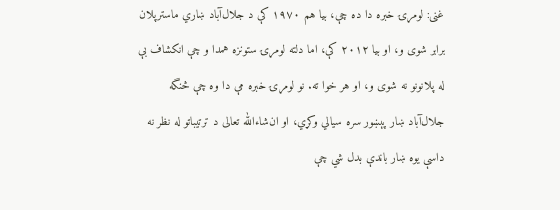غنی: لومړۍ خبره دا ده چې، بیا هم ۱۹۷۰ کې د جلال‌آباد ښاري ماسترپلان برابر شوی و، او بیا ۲۰۱۲ کې، اما دلته لومړۍ ستونزه همدا و چې انکشاف بې له پلانونو نه شوی و، او هر خوا ته. نو لومړۍ خبره مې دا وه چې څنگه جلال‌آباد ښار پېښور سره سیالي وکړي، او ان‌شاءالله تعالی د ترتیباتو له نظر نه داسې یوه ښار باندې بدل شي چې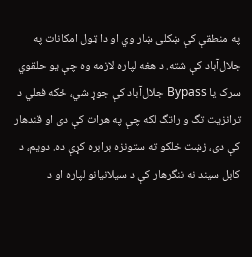په منطقې کې ښکلی ښار وي او دا ټول امکانات په جلال‌آباد کې شته. د هغه لپاره لازمه وه چې یو حلقوي سرک یا Bypass جلال‌آباد کې جوړ شي، ځکه فعلي د ترانزیت تگ و راتگ لکه چې په هرات کې دی او قندهار کې دی، زښت خلکو ته ستونزه برابره کړې ده. دویم، د کابل سیند نه ننگرهار کې د سیلانیانو لپاره او د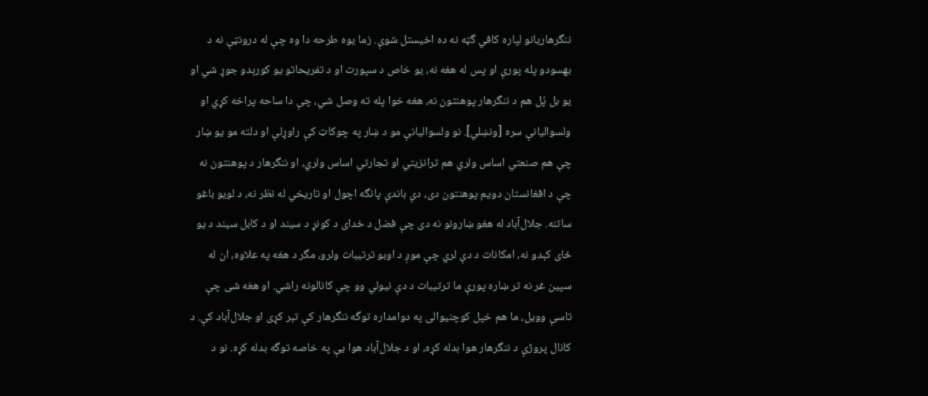ننگرهاریانو لپاره کافي گټه نه ده اخیستل شوې. زما یوه طرحه دا وه چې له درونټې نه د بهسودو پله پورې او پس له هغه نه، یو خاص د سپورت او د تفریحاتو یو کورېدو جوړ شي او یو بل پُل هم د ننگرهار پوهنتون نه، هغه خوا پله ته وصل شي، چې دا ساحه پراخه کړي او ولسوالیانې سره [ونښلي]. نو ولسوالیانې مو د ښار په چوکاټ کې راوړلې او دلته مو یو ښار چې هم صنعتي اساس ولري هم ترانزیتي او تجارتي اساس ولري، او ننگرهار د پوهنتون نه چې د افغانستان دویم پوهنتون دی، دې باندې پانگه اچول او تاریخي له نظر نه، د لویو باغو ساتنه. جلال‌آباد له هغو ښارونو نه دی چې فضل د خدای د کونړ د سیند او د کابل سیند د یو ځای کېدو نه، امکانات د دې لري چې موږ د اوبو ترتیبات ولرو، مگر د هغه په علاوه، ان له سپین غر نه تر ښاره پورې ما ترتیبات د دې نیولي وو چې کانالونه راشي. او هغه شی چې تاسې وویل، ما هم خپل کوچنیوالی په دوامداره توگه ننگرهار کې تېر کړی او جلال‌آباد کې. د کانال پروژې د ننگرهار هوا بدله کړه، او د جلال‌آباد هوا یې په خاصه توگه بدله کړه. نو د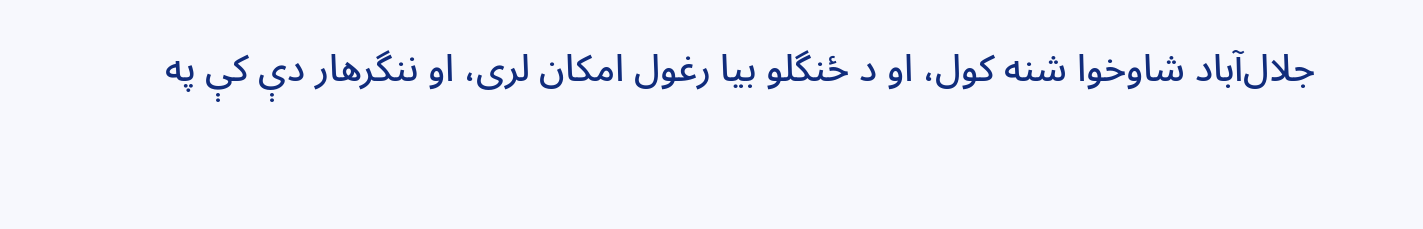جلال‌آباد شاوخوا شنه کول، او د ځنگلو بیا رغول امکان لری، او ننگرهار دې کې په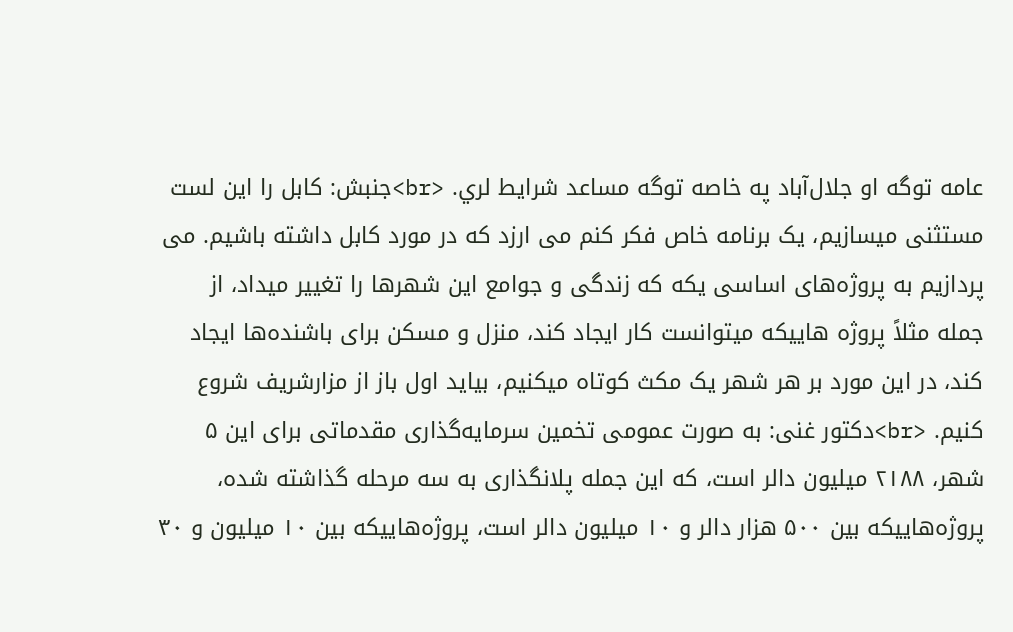عامه توگه او جلال‌آباد په خاصه توگه مساعد شرایط لري. <br>جنبش: کابل را این لست مستثنی میسازیم، یک برنامه خاص فکر کنم می ارزد که در مورد کابل داشته باشیم. می پردازیم به پروژه‌های اساسی یکه که زندگی و جوامع این شهرها را تغییر میداد، از جمله مثلاً پروژه هاییکه میتوانست کار ایجاد کند، منزل و مسکن برای باشنده‌ها ایجاد کند، در این مورد بر هر شهر یک مکث کوتاه میکنیم، بیاید اول باز از مزارشریف شروع کنیم. <br>دکتور غنی: به صورت عمومی تخمین سرمایه‌گذاری مقدماتی برای این ۵ شهر، ۲۱۸۸ میلیون دالر است، که این جمله پلانگذاری به سه مرحله گذاشته شده، پروژه‌هاییکه بین ۵۰۰ هزار دالر و ۱۰ میلیون دالر است، پروژه‌هاییکه بین ۱۰ میلیون و ۳۰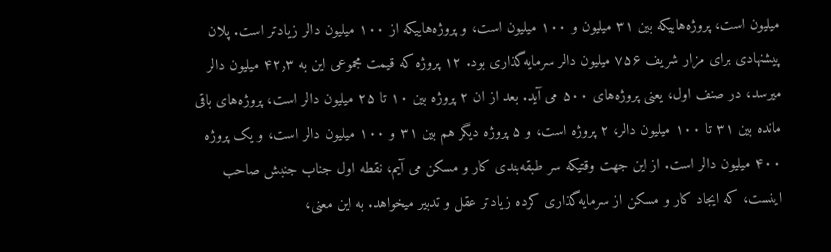میلیون است، پروژه‌هاییکه بین ۳۱ میلیون و ۱۰۰ میلیون است، و پروژه‌هاییکه از ۱۰۰ میلیون دالر زیادتر است. پلان پیشنهادی برای مزار شریف ۷۵۶ میلیون دالر سرمایه‌گذاری بود. ۱۲ پروژه که قیمت مجموعی این به ۴۲٫۳ میلیون دالر میرسد، در صنف اول، یعنی پروژه‌های ۵۰۰ می آید. بعد از ان ۲ پروژه بین ۱۰ تا ۲۵ میلیون دالر است، پروژه‌های باقی مانده بین ۳۱ تا ۱۰۰ میلیون دالر، ۲ پروژه است، و ۵ پروژه دیگر هم بین ۳۱ و ۱۰۰ میلیون دالر است، و یک پروژه ۴۰۰ میلیون دالر است. از این جهت وقتیکه سر طبقه‌بندی کار و مسکن می آیم، نقطه اول جناب جنبش صاحب اینست، که ایجاد کار و مسکن از سرمایه‌گذاری کرده زیادتر عقل و تدبیر میخواهد. به این معنی،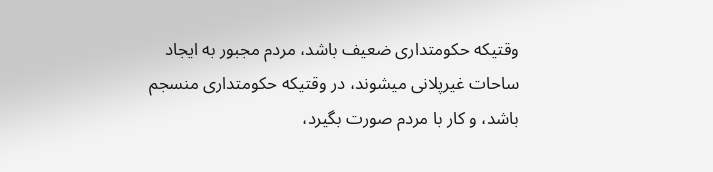وقتیکه حکومتداری ضعیف باشد، مردم مجبور به ایجاد ساحات غیرپلانی میشوند، در وقتیکه حکومتداری منسجم باشد، و کار با مردم صورت بگیرد،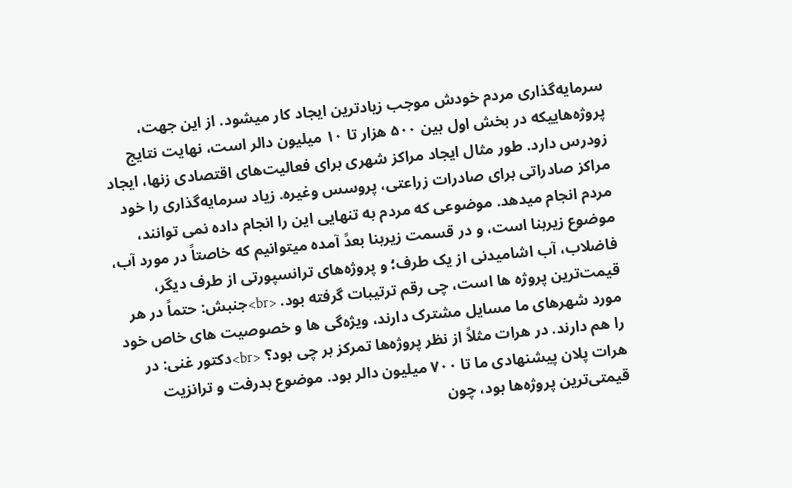سرمایه‌گذاری مردم خودش موجب زیادترین ایجاد کار میشود. از این جهت، پروژه‌هاییکه در بخش اول بین ۵۰۰ هزار تا ۱۰ میلیون دالر است، نهایت نتایج زود‌رس دارد. طور مثال ایجاد مراکز شهری برای فعالیت‌های اقتصادی زنها، ایجاد مراکز صادراتی برای صادرات زراعتی، پروسس وغیره. زیاد سرمایه‌گذاری را خود مردم انجام میدهد. موضوعی که مردم به تنهایی این را انجام داده نمی توانند، موضوع زیربنا است، و در قسمت زیربنا بعدً آمده میتوانیم که خاصتاً در مورد آب، فاضلاب، آب اشامیدنی از یک طرف؛ و پروژه‌های ترانسپورتی از طرف دیگر، قیمت‌ترین پروژه ها است، چی رقم ترتیبات گرفته بود. <br>جنبش: حتماً در هر مورد شهرهای ما مسایل مشترک دارند، ويژه‌گی ها و خصوصیت های خاص خود را هم دارند. در هرات مثلاً از نظر پروژه‌ها تمرکز بر چی بود؟ <br>دکتور غنی: در هرات پلان پیشنهادی ما تا ۷۰۰ میلیون دالر بود. موضوع بدرفت و ترانزیت قیمتی‌ترین پروژه‌ها بود، چون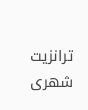ترانزیت شهری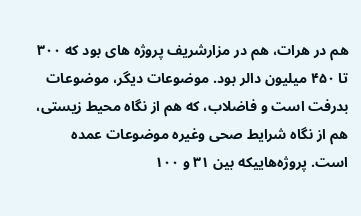هم در هرات، هم در مزارشریف پروژه های بود که ۳۰۰ تا ۴۵۰ میلیون دالر بود. موضوعات دیگر، موضوعات بدرفت است و فاضلاب، که هم از نگاه محیط زیستی، هم از نگاه شرایط صحی وغیره موضوعات عمده است. پروژه‌هاییکه بین ۳۱ و ۱۰۰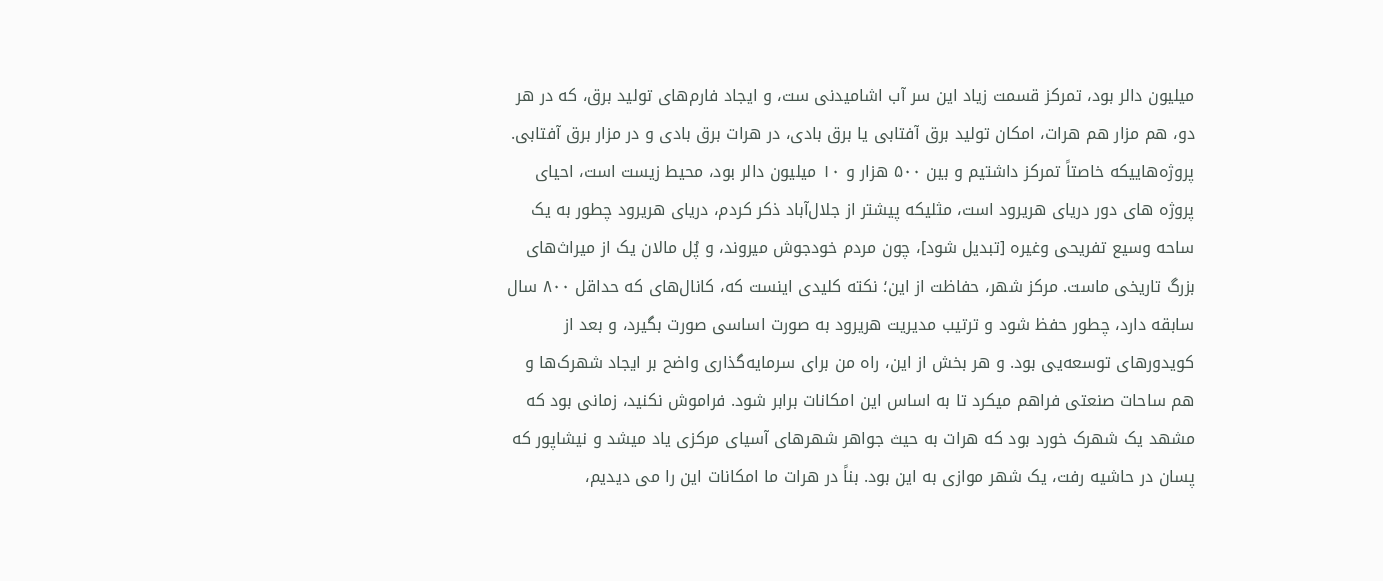میلیون دالر بود، تمرکز قسمت زیاد این سر آب اشامیدنی ست، و ایجاد فارم‌های تولید برق، که در هر دو، هم مزار هم هرات، امکان تولید برق آفتابی یا برق بادی، در هرات برق بادی و در مزار برق آفتابی. پروژه‌هاییکه خاصتاً تمرکز داشتیم و بین ۵۰۰ هزار و ۱۰ میلیون دالر بود، محیط زیست است، احیای پروژه های دور دریای هریرود است، مثلیکه پیشتر از جلال‌آباد ذکر کردم، دریای هریرود چطور به یک ساحه وسیع تفریحی وغیره [تبدیل شود]، چون مردم خودجوش میروند، و پُل مالان یک از میراث‌های بزرگ تاریخی ماست. مرکز شهر، حفاظت از این؛ نکته کلیدی اینست که، کانال‌های که حداقل ۸۰۰ سال سابقه دارد، چطور حفظ شود و ترتیب مدیریت هریرود به صورت اساسی صورت بگیرد، و بعد از کویدورهای توسعه‌یی بود. و هر بخش از این، راه من برای سرمایه‌گذاری واضح بر ایجاد شهرک‌ها و هم ساحات صنعتی فراهم میکرد تا به اساس این امکانات برابر شود. فراموش نکنید، زمانی بود که مشهد یک شهرک خورد بود که هرات به حیث جواهر شهرهای آسیای مرکزی یاد میشد و نیشاپور که پسان در حاشیه رفت، یک شهر موازی به این بود. بناً در هرات ما امکانات این را می دیدیم،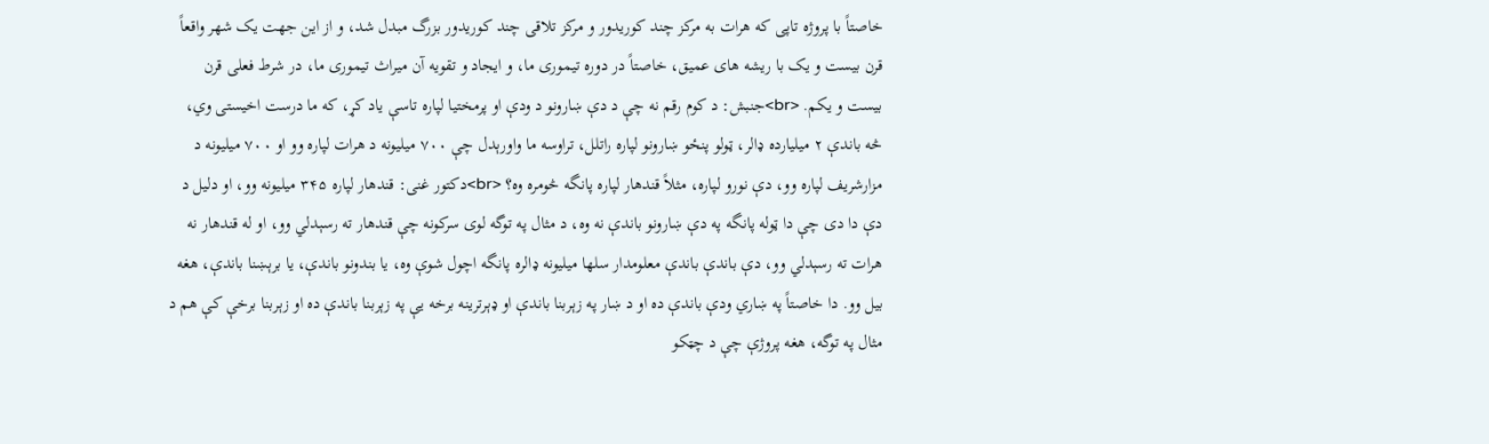خاصتاً با پروژه تاپی که هرات به مرکز چند کوریدور و مرکز تلاقی چند کوریدور بزرگ مبدل شد، و از این جهت یک شهر واقعاً قرن بیست و یک با ریشه های عمیق، خاصتاً در دوره تیموری ما، و ایجاد و تقویه آن میراث تیموری ما، در شرط فعلی قرن بیست و یکم. <br>جنبش: د کوم رقم نه چې د دې ښارونو د ودې او پرمختیا لپاره تاسې یاد کړ، که ما درست اخیستی وي، څه باندې ۲ میلیارده ډالر، ټولو پنځو ښارونو لپاره راتلل، تراوسه ما واورېدل چې ۷۰۰ میلیونه د هرات لپاره وو او ۷۰۰ میلیونه د مزارشریف لپاره وو، دې نورو لپاره، مثلاً قندهار لپاره پانگه څومره وه؟ <br>دکتور غنی: قندهار لپاره ۳۴۵ میلیونه وو، او دلیل د دې دا دی چې دا ټوله پانگه په دې ښارونو باندې نه وه، د مثال په توگه لوی سرکونه چې قندهار ته رسېدلي وو، او له قندهار نه هرات ته رسېدلي وو، دې باندې باندې معلومدار سلها میلیونه ډالره پانگه اچول شوې وه، یا بندونو باندې، یا برېښنا باندې، هغه بیل وو. دا خاصتاً په ښاري ودې باندې ده او د ښار په زېربنا باندې او ډېرترینه برخه یې په زېربنا باندې ده او زېربنا برخې کې هم د مثال په توگه، هغه پروژې چې د چټکو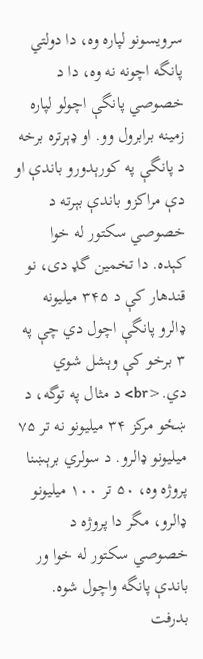سرویسونو لپاره وه، دا دولتي پانگه اچونه نه وه، دا د خصوصي پانگې اچولو لپاره زمینه برابرول وو. او ډېرتره برخه د پانگې په کورېدورو باندې او دې مراکزو باندې بېرته د خصوصي سکتور له خوا کېده. دا تخمین گډ دی، نو قندهار کې د ۳۴۵ میلیونه ډالرو پانگې اچول دي چې په ۳ برخو کې وېشل شوي دي.<br> د مثال په توگه، د ښځو مرکز ۳۴ میلیونو نه تر ۷۵ میلیونو ډالرو. د سولري برېښنا پروژه وه، ۵۰ تر ۱۰۰ میلیونو ډالرو، مگر دا پروژه د خصوصي سکتور له خوا ور باندې پانگه واچول شوه. بدرفت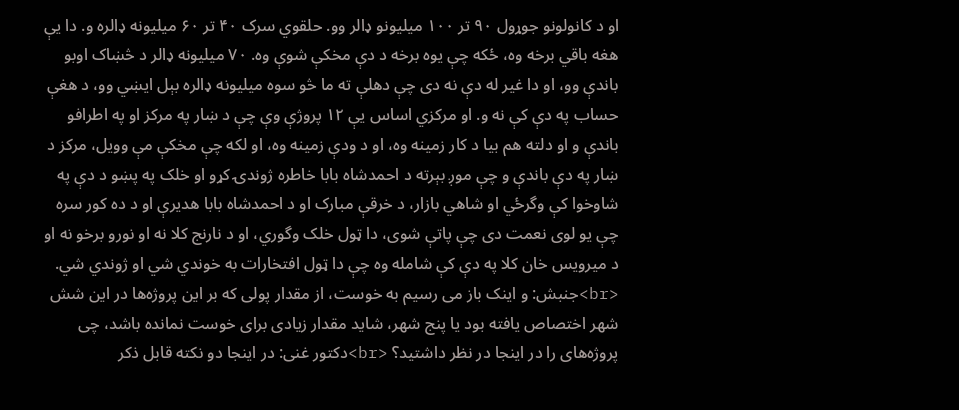او د کانولونو جوړول ۹۰ تر ۱۰۰ میلیونو ډالر وو. حلقوي سرک ۴۰ تر ۶۰ میلیونه ډالره و. دا یې هغه باقي برخه وه، ځکه چې یوه برخه د دې مخکې شوې وه. ۷۰ میلیونه ډالر د څښاک اوبو باندې وو، او دا غیر له دې نه دی چې دهلې ته ما څو سوه میلیونه ډالره بېل ایښي وو، د هغې حساب په دې کې نه و. او مرکزي اساس یې ۱۲ پروژې وې چې د ښار په مرکز او په اطرافو باندې و او دلته هم بیا د کار زمینه وه، او د ودې زمینه وه، او لکه چې مخکې مې وویل، مرکز د ښار په دې باندې و چې موږ بېرته د احمد‌شاه بابا خاطره ژوندۍ کړو او خلک په پښو د دې په شاوخوا کې وگرځي او شاهي بازار، د خرقې مبارک او د احمدشاه بابا هدیرې او د ده کور سره چې یو لوی نعمت دی چې پاتې شوی، دا ټول خلک وگوري، او د نارنج کلا نه او نورو برخو نه او د میرویس خان کلا په دې کې شامله وه چې دا ټول افتخارات به خوندي شي او ژوندي شي. <br>جنبش: و اینک باز می رسیم به خوست، از مقدار پولی که بر این پروژه‌ها در این شش شهر اختصاص یافته بود یا پنج شهر، شاید مقدار زیادی برای خوست نمانده باشد، چی پروژه‌های را در اینجا در نظر داشتید؟ <br>دکتور غنی: در اینجا دو نکته قابل ذکر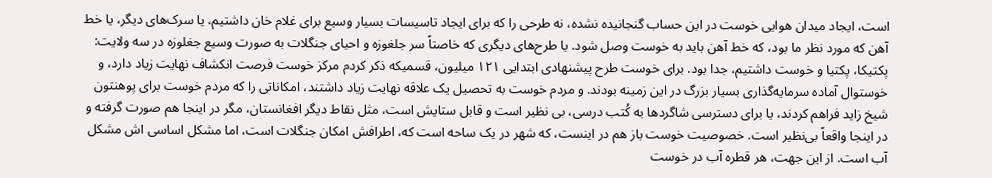است، ایجاد میدان هوایی خوست در این حساب گنجانیده نشده، نه طرحی را که برای ایجاد تاسیسات بسیار وسیع برای غلام خان داشتیم، یا سرک‌های دیگر، یا خط آهن که مورد نظر ما بود، که خط آهن باید به خوست وصل شود. یا طرح‌های دیگری که خاصتاً سر جلغوزه و احیای جنگلات به صورت وسیع جغلوزه در سه ولایت: پکتیکا، پکتیا و خوست داشتیم، جدا بود. برای خوست طرح پیشنهادی ابتدایی ۱۲۱ میلیون، قسمیکه ذکر کردم مرکز خوست فرصت انکشاف نهایت زیاد دارد، و خوستوال آماده سرمایه‌گذاری بسیار بزرگ در این زمینه بودند. و مردم خوست به تحصیل یک علاقه نهایت زیاد داشتند، امکاناتی را که مردم خوست برای پوهنتون شیخ زاید فراهم کردند، یا برای دسترسی شاگردها به کُتب درسی، بی نظیر است و قابل ستایش است، مثل نقاط دیگر افغانستان، مگر در اینجا هم صورت گرفته و در اینجا واقعاً بی‌نظیر است. خصوصیت خوست باز هم در اینست، که شهر در یک ساحه است که، اطرافش امکان جنگلات است، اما مشکل اساسی اش مشکل آب است. از این جهت، هر قطره آب در خوست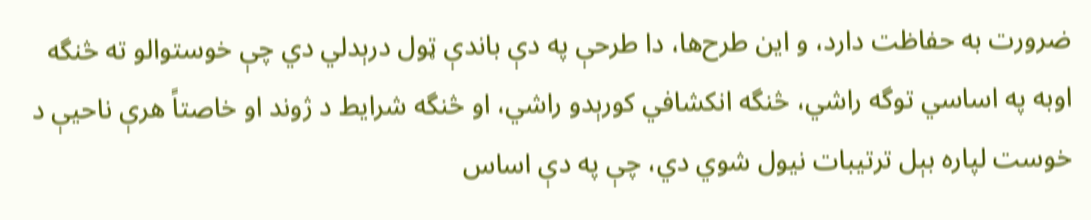ضرورت به حفاظت دارد، و این طرح‌ها، دا طرحې په دې باندې ټول درېدلي دي چې خوستوالو ته څنگه اوبه په اساسي توگه راشي، څنگه انکشافي کورېدو راشي، او څنگه شرایط د ژوند او خاصتاً هرې ناحیې د خوست لپاره بېل ترتیبات نیول شوي دي، چې په دې اساس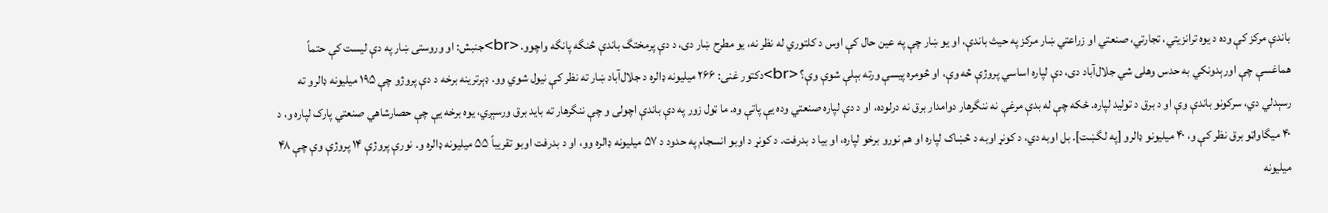باندې مرکز کې وده د یوه ترانزیتي، تجارتي، صنعتي او زراعتي ښار مرکز په حیث باندې، او یو ښار چې په عین حال کې اوس د کلتوري له نظر نه، یو مطرح ښار دی، د دې پرمختگ باندې څنگه پانگه واچوو. <br>جنبش: او وروستی ښار په دې لیست کې حتماً هماغسې چې اورېدونکي به حدس وهلی شي جلال‌آباد دی، دې لپاره اساسي پروژې څه وې، او څومره پیسې ورته بېلې شوې وې؟ <br>دکتور غنی: ۲۶۶ میلیونه ډالره د جلال‌آباد ښار ته نظر کې نیول شوي وو. ډېرترینه برخه د دې پروژو چې ۱۹۵ میلیونه ډالرو ته رسېدلي دي، سرکونو باندې وې او د برق د تولید لپاره. ځکه چې له بدې مرغې نه ننگرهار دوامدار برق نه درلوده، او د دې لپاره صنعتي وده یې پاتې وه. ما ټول زور په دې باندې اچولی و چې ننگرهار ته باید برق ورسېږي، یوه برخه یې چې حصارشاهي صنعتي پارک لپاره و، د ۴۰ میگاواټو برق نظر کې و، ۴۰ میلیونو ډالرو [په لگښت]. بل اوبه دي، د کونړ اوبه د څښاک لپاره او هم نورو برخو لپاره، او بیا د بدرفت. د کونړ د اوبو انسجام په حدود د ۵۷ میلیونه ډالره وو، او د بدرفت اوبو تقریباً ۵۵ میلیونه ډالره و. نورې پروژې ۱۴ پروژې وې چې ۴۸ میلیونه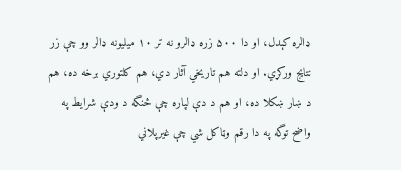ډالره کېدل، او دا ۵۰۰ زره ډالرو نه تر ۱۰ میلیونه ډالر وو چې زر نتایج ورکړي. او دلته هم تاریخي آثار دي، هم کلتوري برخه ده، هم د ښار ښکلا ده، او هم د دې لپاره چې څنگه د ودې شرایط په واضح توگه په دا رقم وټاکل شي چې غیرپلاني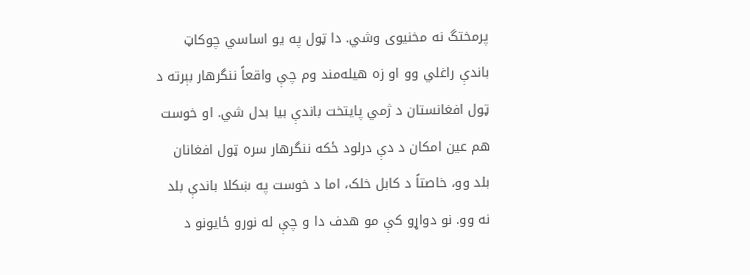پرمختگ نه مخنیوی وشي. دا ټول په یو اساسي چوکاټ باندې راغلي وو او زه هیله‌مند وم چې واقعاً ننگرهار بېرته د ټول افغانستان د ژمي پایتخت باندې بیا بدل شي. او خوست هم عین امکان د دې درلود ځکه ننگرهار سره ټول افغانان بلد وو، خاصتاً د کابل خلک، اما د خوست په ښکلا باندې بلد نه وو. نو دواړو کې مو هدف دا و چې له نورو ځایونو د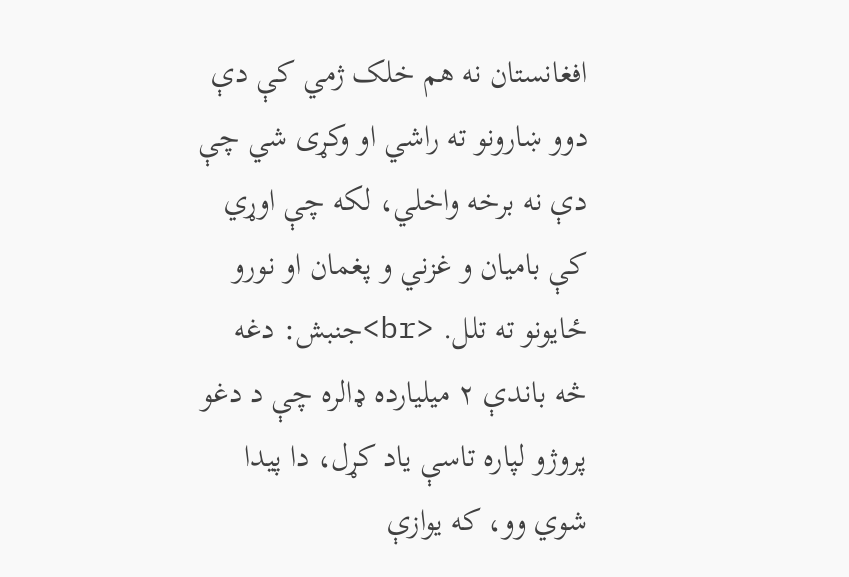افغانستان نه هم خلک ژمي کې دې دوو ښارونو ته راشي او وکړی شي چې دې نه برخه واخلي، لکه چې اوړي کې بامیان و غزني و پغمان او نورو ځایونو ته تلل. <br>جنبش: دغه څه باندې ۲ میلیارده ډالره چې د دغو پروژو لپاره تاسې یاد کړل، دا پيدا شوي وو، که یوازې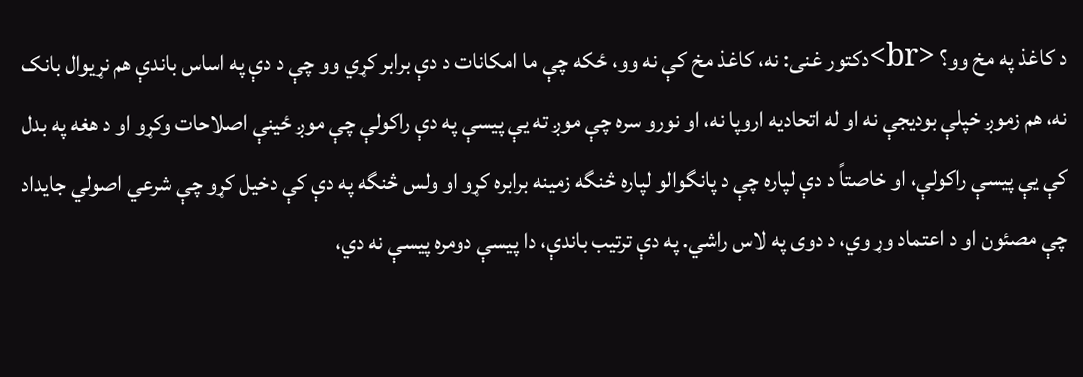د کاغذ په مخ وو؟ <br>دکتور غنی: نه، کاغذ مخ کې نه وو، ځکه چې ما امکانات د دې برابر کړي وو چې د دې په اساس باندې هم نړیوال بانک نه، هم زموږ خپلې بودیجې نه او له اتحادیه اروپا نه، او نورو سره چې موږ ته یې پیسې په دې راکولې چې موږ ځينې اصلاحات وکړو او د هغه په بدل کې یې پیسې راکولې، او خاصتاً د دې لپاره چې د پانگوالو لپاره څنگه زمینه برابره کړو او ولس څنگه په دې کې دخیل کړو چې شرعي اصولي جایداد چې مصئون او د اعتماد وړ وي، د دوی په لاس راشي. په دې ترتیب باندې، دا پيسې دومره پيسې نه دي،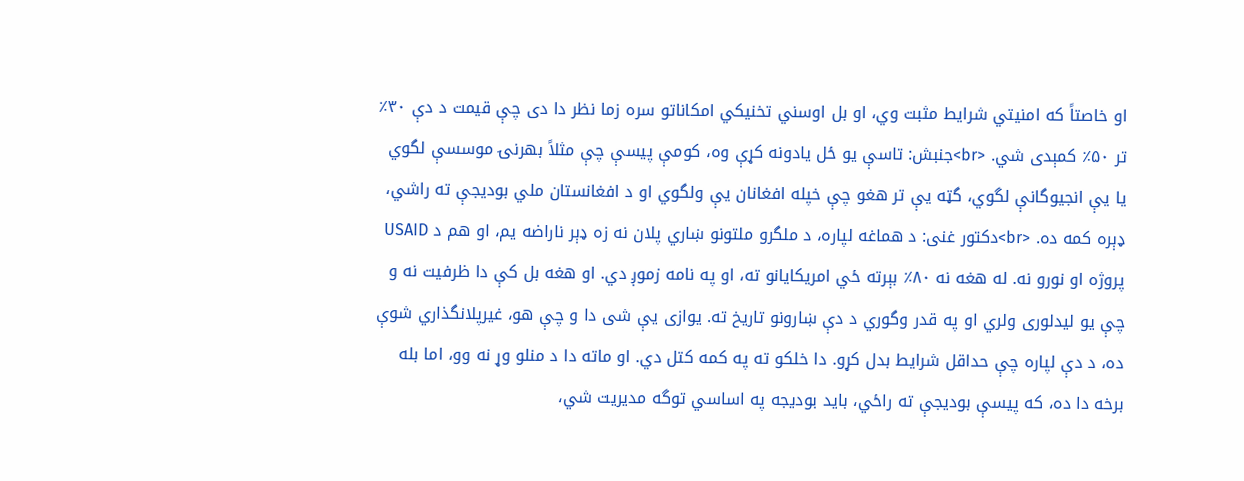او خاصتاً که امنیتي شرايط مثبت وي، او بل اوسني تخنیکي امکاناتو سره زما نظر دا دی چې قیمت د دې ۳۰٪ تر ۵۰٪ کمېدی شي. <br>جنبش: تاسې یو ځل یادونه کړې وه، کومې پیسې چې مثلاً بهرنۍ موسسې لگوي یا یې انجیوگانې لگوي، گټه یې تر هغو چې خپله افغانان یې ولگوي او د افغانستان ملي بودیجې ته راشي، ډېره کمه ده. <br>دکتور غنی: د هماغه لپاره، د ملگرو ملتونو ښاري پلان نه زه ډېر ناراضه یم، او هم د USAID پروژه او نورو نه. له هغه نه ۸۰٪ بېرته ځي امریکایانو ته، او په نامه زموږ دي. او هغه بل کې دا ظرفیت نه و چې یو لیدلوری ولري او په قدر وگوري د دې ښارونو تاریخ ته. یوازی یې شی دا و چې هو، غیرپلانگذاري شوې ده، د دې لپاره چې حداقل شرایط بدل کړو. دا خلکو ته په کمه کتل دي. او ماته دا د منلو وړ نه وو، اما بله برخه دا ده، که پیسې بودیجې ته راځي، باید بودیجه په اساسي توگه مدیریت شي،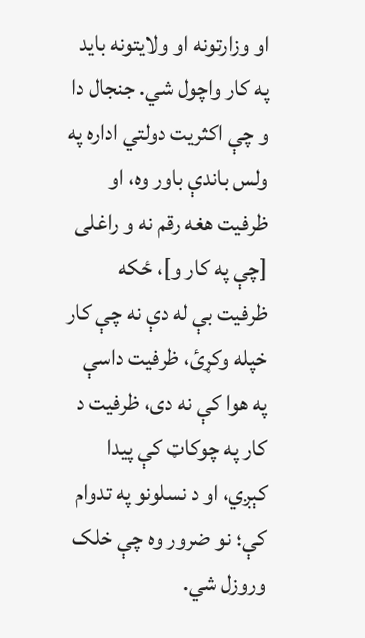او وزارتونه او ولایتونه باید په کار واچول شي. جنجال دا و چې اکثریت دولتي اداره په ولس باندې باور وه، او ظرفیت هغه رقم نه و راغلی [چې په کار و]، ځکه ظرفیت بې له دې نه چې کار خپله وکړئ، ظرفیت داسې په هوا کې نه دی، ظرفیت د کار په چوکاټ کې پيدا کېږي، او د نسلونو په تدوام کې؛ نو ضرور وه چې خلک وروزل شي.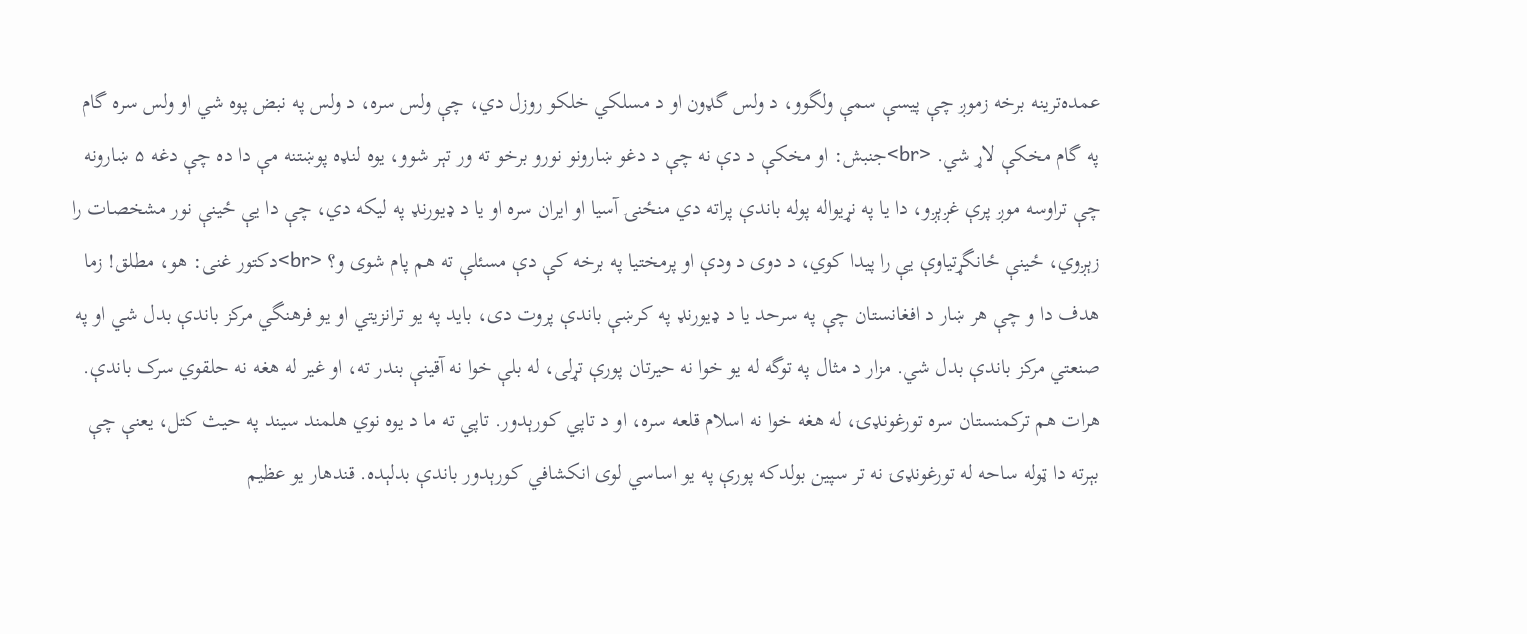عمده‌ترینه برخه زموږ چې پیسې سمې ولگوو، د ولس گډون او د مسلکي خلکو روزل دي، چې ولس سره، د ولس په نبض پوه شي او ولس سره گام په گام مخکې لاړ شي. <br>جنبش: او مخکې د دې نه چې د دغو ښارونو نورو برخو ته ور تېر شوو، یوه لنډه پوښتنه مې دا ده چې دغه ۵ ښارونه چې تراوسه موږ پرې غږېږو، دا یا په نړیواله پوله باندې پراته دي منځنۍ آسیا او ایران سره او یا د ډیورنډ په لیکه دي، چې دا یې ځینې نور مشخصات را زېږوي، ځینې ځانگړتیاوې یې را پيدا کوي، د دوی د ودې او پرمختیا په برخه کې دې مسئلې ته هم پام شوی و؟ <br>دکتور غنی: هو، مطلق! زما هدف دا و چې هر ښار د افغانستان چې په سرحد یا د ډیورنډ په کرښې باندې پروت دی، باید په یو ترانزیتي او یو فرهنگي مرکز باندې بدل شي او په صنعتي مرکز باندې بدل شي. مزار د مثال په توگه له یو خوا نه حیرتان پورې تړلی، له بلې خوا نه آقینې بندر ته، او غیر له هغه نه حلقوي سرک باندې. هرات هم ترکمنستان سره تورغونډۍ، له هغه خوا نه اسلام قلعه سره، او د تاپي کورېدور. تاپي ته ما د یوه نوي هلمند سیند په حیث کتل، یعنې چې بېرته دا ټوله ساحه له تورغونډۍ نه تر سپين بولدکه پورې په یو اساسي لوی انکشافي کورېدور باندې بدلېده. قندهار یو عظیم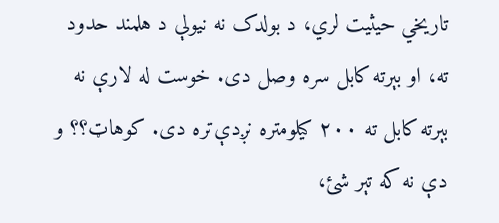تاریخي حیثیت لري، د بولدک نه نیولې د هلمند حدود ته، او بېرته کابل سره وصل دی. خوست له لارې نه بېرته کابل ته ۲۰۰ کیلومتره نږدې‌تره دی. کوهاټ؟؟ و دې نه که تېر شئ،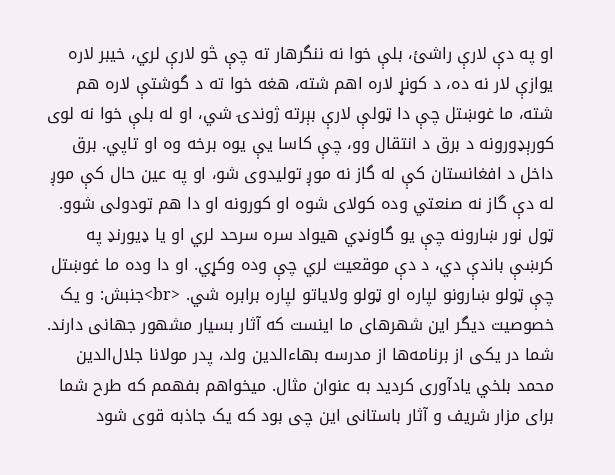او په دې لارې راشئ، بلې خوا نه ننگرهار ته چې څو لارې لري، خیبر لاره یوازې لار نه ده، د کونړ لاره اهم شته، هغه خوا ته د گوشتې لاره هم شته، ما غوښتل چې دا ټولې لارې بېرته ژوندۍ شي، او له بلې خوا نه لوی کورېډورونه د برق د انتقال وو، چې کاسا یې یوه برخه وه او تاپي. برق داخل د افغانستان کې له گاز نه موږ تولیدوی شو، او په عین حال کې موږ له دې گاز نه صنعتي وده کولای شوه او کورونه او دا هم تودولی شوو. ټول نور ښارونه چې یو گاونډي هیواد سره سرحد لري او یا ډیورنډ په کرښې باندې دي، د دې موقعیت لري چې وده وکړي. او دا وده ما غوښتل چې ټولو ښارونو لپاره او ټولو ولایاتو لپاره برابره شي. <br>جنبش: و یک خصوصیت دیگر این شهرهای ما اینست که آثار بسیار مشهور جهانی دارند. شما در یکی از برنامه‌ها از مدرسه بها‌‌‌ءالدین ولد، پدر مولانا جلال‌الدین محمد بلخي یادآوری کردید به عنوان مثال. میخواهم بفهمم که طرح شما برای مزار شریف و آثار باستانی این چی بود که یک جاذبه قوی شود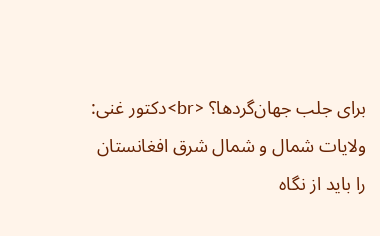برای جلب جهان‌گردها؟ <br>دکتور غنی: ولایات شمال و شمال شرق افغانستان را باید از نگاه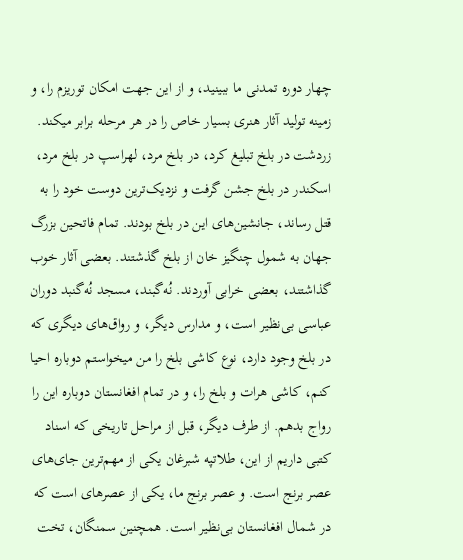چهار دوره تمدنی ما ببینید، و از این جهت امکان توریزم را، و زمینه تولید آثار هنری بسیار خاص را در هر مرحله برابر میکند. زردشت در بلخ تبلیغ کرد، در بلخ مرد، لهراسپ در بلخ مرد، اسکندر در بلخ جشن گرفت و نزدیک‌ترین دوست خود را به قتل رساند، جانشین‌های این در بلخ بودند. تمام فاتحین بزرگ جهان به شمول چنگیز خان از بلخ گذشتند. بعضی آثار خوب گذاشتند، بعضی خرابی آوردند. نُه‌گبند، مسجد نُه‌گنبد دوران عباسی بی‌نظیر است، و مدارس دیگر، و رواق‌های دیگری که در بلخ وجود دارد، نوع کاشی بلخ را من میخواستم دوباره احیا کنم، کاشی هرات و بلخ را، و در تمام افغانستان دوباره این را رواج بدهم. از طرف دیگر، قبل از مراحل تاریخی که اسناد کتبی داریم از این، طلا‌تپه شبرغان یکی از مهم‌ترین جای‌های عصر برنج است. و عصر برنج ما، یکی از عصرهای است که در شمال افغانستان بی‌نظیر است. همچنین سمنگان، تخت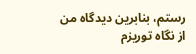رستم، بنابرین دیدگاه من از نگاه توریزم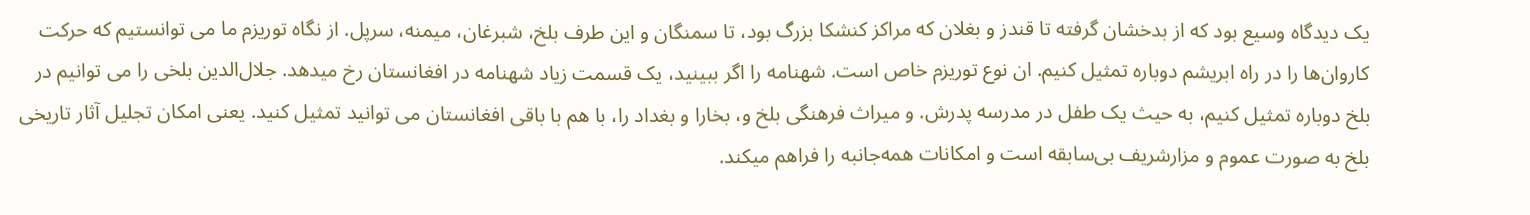یک دیدگاه وسیع بود که از بدخشان گرفته تا قندز و بغلان که مراکز کنشکا بزرگ بود، تا سمنگان و این طرف بلخ، شبرغان، میمنه، سرپل. از نگاه توریزم ما می توانستیم که حرکت کاروان‌ها را در راه ابریشم دوباره تمثیل کنیم. ان نوع توریزم خاص است. شهنامه را اگر ببینید، یک قسمت زیاد شهنامه در افغانستان رخ میدهد. جلال‌الدین بلخی را می توانیم در بلخ دوباره تمثیل کنیم، به حیث یک طفل در مدرسه پدرش. و میراث فرهنگی بلخ و، بخارا و بغداد را، با هم با باقی افغانستان می توانید تمثیل کنید. یعنی امکان تجلیل آثار تاریخی بلخ به صورت عموم و مزارشریف بی‌سابقه است و امکانات همه‌جانبه را فراهم میکند.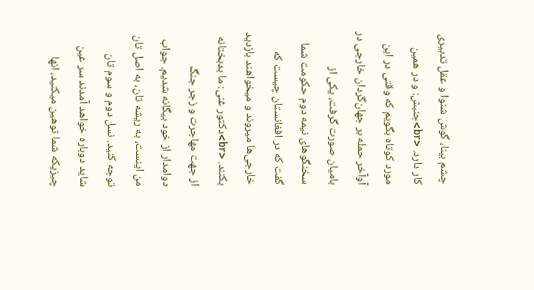چشم بینا، گوش شنوا و عقل تدبیری کار دارد. <br>جنبش: و در همین مورد کوتاه بگویم که وقتی در این آوآخر حمله بر جهان‌گردان خارجی در بامیان صورت گرفت، یکی از سخنگوهای نیمه دوم حکومت شما گفت که در افغانستان چیست که خارجی‌ها میروند و میخواهند بازدید بکنند. <br>دکتور غنی: ما بدبختانه از جهت مهاجرت و زجر جنگ دوامدار از خود بیگانه شدیم. جواب من اینست، به ریشه تان، به اصل تان توجه کنید. نسل دوم و سوم تان شاید دوباره خواهد آمدند سر عین چیزیکه شما توهین میکنید، انها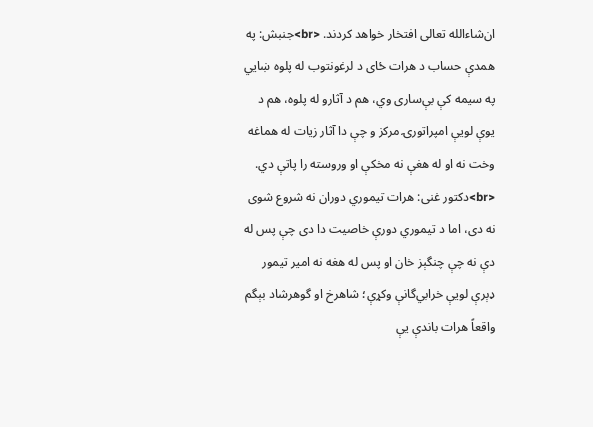ان‌شا‌ءالله تعالی افتخار خواهد کردند. <br>جنبش: په همدې حساب د هرات ځای د لرغونتوب له پلوه ښايي په سیمه کې بې‌ساری وي، هم د آثارو له پلوه، هم د یوې لویې امپراتورۍ مرکز و چې دا آثار زیات له هماغه وخت نه او له هغې نه مخکې او وروسته را پاتې دي. <br>دکتور غنی: هرات تیموري دوران نه شروع شوی نه دی، اما د تیموري دورې خاصیت دا دی چې پس له دې نه چې چنگېز خان او پس له هغه نه امیر تیمور ډېرې لویې خرابي‌گانې وکړې؛ شاهرخ او گوهرشاد بېگم واقعاً هرات باندې یې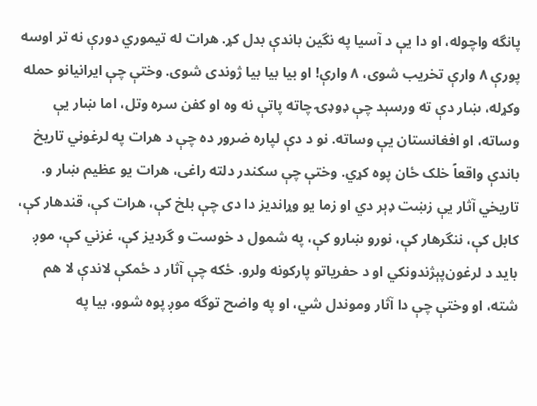پانگه واچوله، او دا یې د آسیا په نگین باندې بدل کړ. هرات له تیموري دورې نه تر اوسه پورې ۸ وارې تخریب شوی، ۸ وارې! او بیا بیا بیا ژوندی شوی. وختې چې ایرانیانو حمله وکړله، ښار دې ته ورسېد چې ډوډۍ چاته پاتې نه وه او کفن سره وتل، اما ښار یې وساته، او افغانستان یې وساته. نو د دې لپاره ضرور ده چې د هرات په لرغوني تاریخ باندې واقعاً خلک ځان پوه کړي. وختې چې سکندر دلته راغی، هرات یو عظیم ښار و. تاریخي آثار یې زښت ډېر دي او زما یو وړاندیز دا دی چې بلخ کې، هرات کې، قندهار کې، کابل کې، ننگرهار کې، نورو ښارو کې، په شمول د خوست و گردیز کې، غزني کې، موږ باید د لرغون‌پېژندونکي او د حفریاتو پارکونه ولرو. ځکه چې آثار د ځمکې لاندې لا هم شته، او وختې چې دا آثار وموندل شي، او په واضح توگه موږ پوه شوو، بیا په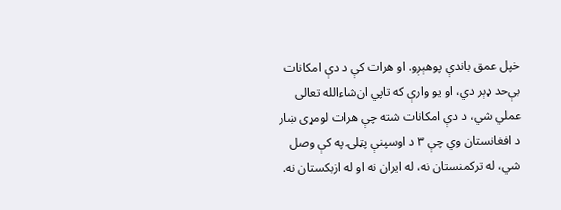خپل عمق باندې پوهېږو. او هرات کې د دې امکانات بې‌حد ډېر دي، او یو وارې که تاپي ان‌شاءالله تعالی عملي شي، د دې امکانات شته چې هرات لومړی ښار د افغانستان وي چې ۳ د اوسپنې پټلۍ په کې وصل شي، له ترکمنستان نه، له ایران نه او له ازبکستان نه.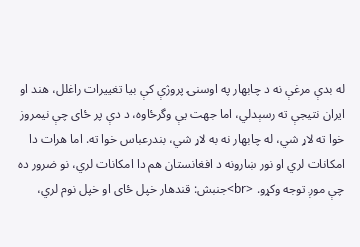له بدې مرغې نه د چابهار په اوسنۍ پروژې کې بیا تغییرات راغلل، هند او ایران نتیجې ته رسېدلي، اما جهت یې وگرځاوه، د دې پر ځای چې نیمروز خوا ته لاړ شي، له چابهار نه به لاړ شي، بندرعباس خوا ته. اما هرات دا امکانات لري او نور ښارونه د افغانستان هم دا امکانات لري، نو ضرور ده چې موږ توجه وکړو. <br>جنبش: قندهار خپل ځای او خپل نوم لري،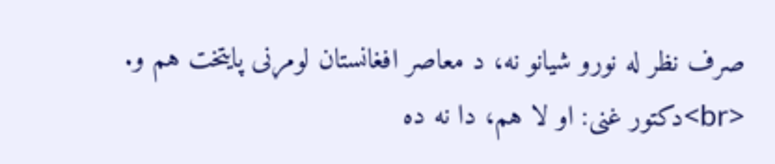صرف نظر له نورو شیانو نه، د معاصر افغانستان لومړنی پایتخت هم و. <br>دکتور غنی: او لا هم، دا نه ده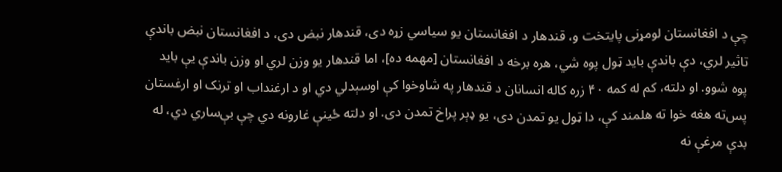چې د افغانستان لومړنی پایتخت و، قندهار د افغانستان یو سیاسي زړه دی، قندهار نبض دی، د افغانستان نبض باندې تاثیر لري، دې باندې باید ټول پوه شي، هره برخه د افغانستان [مهمه ده]، اما قندهار یو وزن لري او وزن باندې یې باید پوه شوو. او دلته، کم له کمه ۴۰ زره کاله انسانان د قندهار په شاوخوا کې اوسېدلي دي او د ارغنداب او ترنک او ارغستان پس‌ته هغه خوا ته هلمند کې، دا ټول یو تمدن دی، یو ډېر پراخ تمدن دی. او دلته ځینې غارونه دي چې بې‌‌ساري دي، له بدې مرغې نه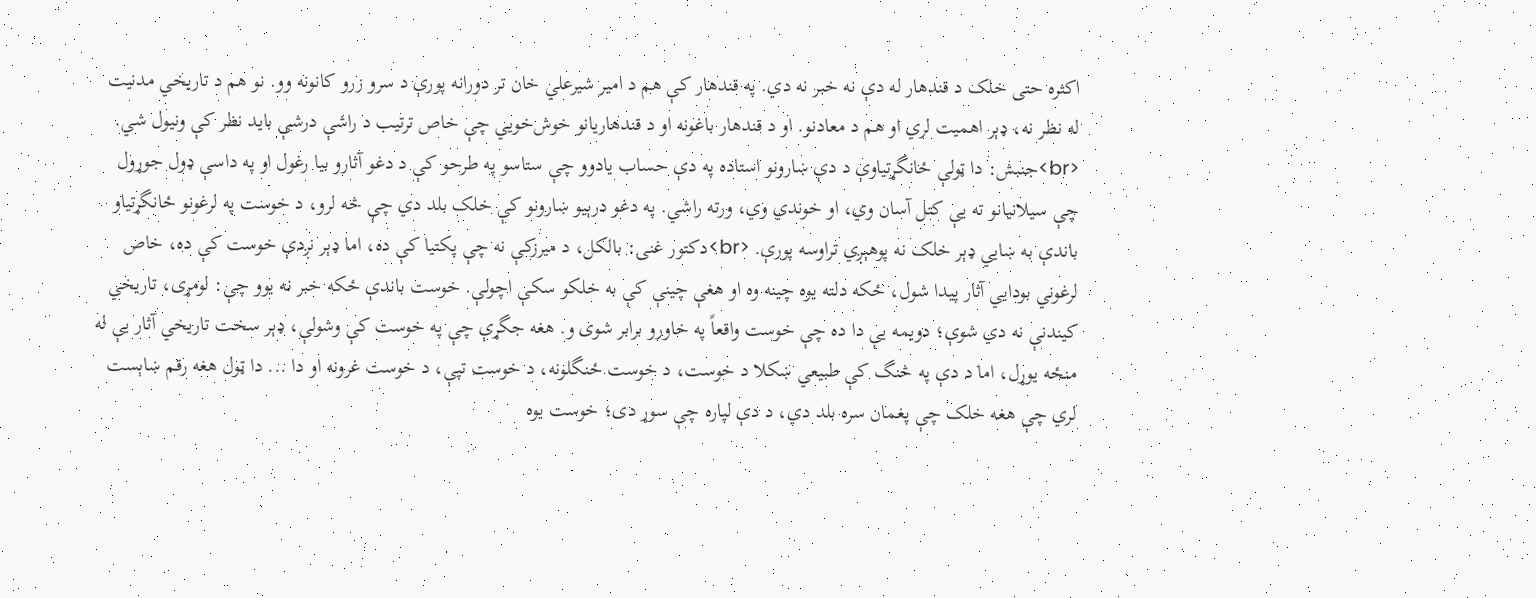اکثره حتی خلک د قندهار له دې نه خبر نه دي. په قندهار کې هم د امیر شیرعلي خان تر دورانه پورې د سرو زرو کانونه وو. نو هم د تاریخي مدنیت له نظر نه، ډېر اهمیت لري او هم د معادنو. او د قندهار باغونه او د قندهاریانو خوش‌خويي چې خاص ترتیب د راشې درشې باید نظر کې ونیول شي. <br>جنبش: دا ټولې ځانگړتیاوې د دې ښارونو استاده په دې حساب یادوو چې ستاسو په طرحو کې د دغو آثارو بیا رغول او په داسې ډول جوړول چې سیلانیانو ته یې کتل آسان وي، او خوندي وي، ورته راشي. په دغو درېیو ښارونو کې خلک بلد دي چې څه لرو، د خوست په لرغونو ځانگړتیاو باندې به ښايي ډېر خلک نه پوهېږي تراوسه پورې. <br>دکتور غنی: بالکل، د میرزکې نه چې پکتیا کې ده، اما ډېر نږدې خوست کې ده، خاص لرغوني بودایي آثار پيدا شول، ځکه دلته یوه چینه وه او هغې چینې کې به خلکو سکې اچولې. خوست باندې ځکه خبر نه یوو چې: لومړی، تاریخي کیندنې نه دي شوې؛ دویمه یې دا ده چې خوست واقعاً په خاورو برابر شوی و. هغه جگړې چې په خوست کې وشولې، ډېر سخت تاریخي آثار یې له منځه یوړل، اما د دې په څنگ کې طبیعي ښکلا د خوست، د خوست ځنگلونه، د خوست تپې، د خوست غرونه او دا ... دا ټول هغه رقم ښاېست لري چې هغه خلک چې پغمان سره بلد دي، د دې لپاره چې سوړ دی؛ خوست یوه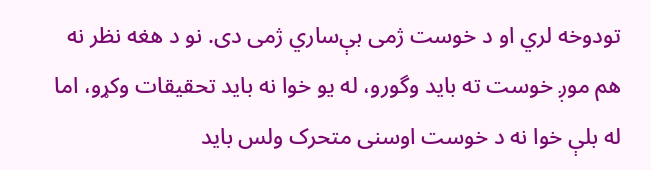تودوخه لري او د خوست ژمی بې‌ساري ژمی دی. نو د هغه نظر نه هم موږ خوست ته باید وگورو، له یو خوا نه باید تحقیقات وکړو، اما له بلې خوا نه د خوست اوسنی متحرک ولس باید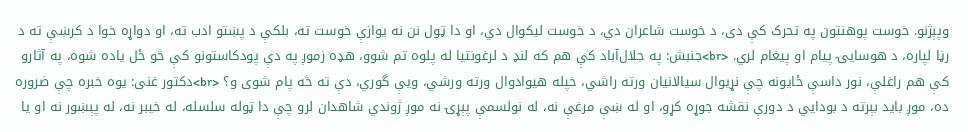وپېژنو. خوست پوهنتون په تحرک کې دی، د خوست شاعران دي، د خوست لیکوال دي، او دا ټول نن نه یوازې خوست ته، بلکې د پښتو ادب ته، او دواړه خوا د کرښې ته د رڼا لپاره، د هوسایۍ پیام او پيغام لري. <br>جنبش: په جلال‌آباد کې هم که لنډ د لرغونتیا له پلوه تم شوو، هډه زموږ په دې پودکاستونو کې څو ځل یاده شوه، په آثارو کې هم راغلې، نور داسې ځایونه چې نړیوال سیالانیان ورته راشي، خپله هیوادوال ورته ورشي، ویې گوري، دې ته څه پام شوی و؟ <br>دکتور غنی: یوه خبره چې ضروره ده، موږ باید بېرته د بودايي د دورې نقشه جوړه کړو، او له ښې مرغې نه، له نولسمې پېړۍ نه موږ ژوندي شاهدان لرو چې دا ټوله سلسله، له خیبر نه، له پېښور نه او یا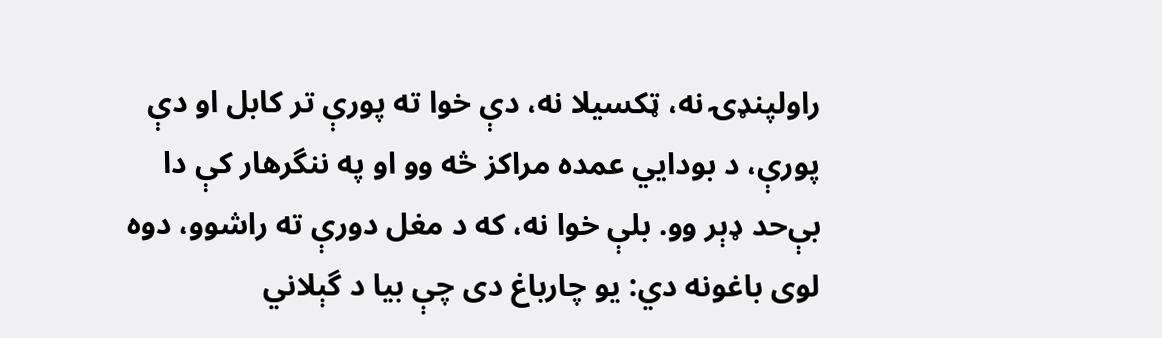راولپنډۍ نه، ټکسیلا نه، دې خوا ته پورې تر کابل او دې پورې، د بودایي عمده مراکز څه وو او په ننگرهار کې دا بې‌حد ډېر وو. بلې خوا نه، که د مغل دورې ته راشوو، دوه لوی باغونه دي: یو چارباغ دی چې بیا د گېلاني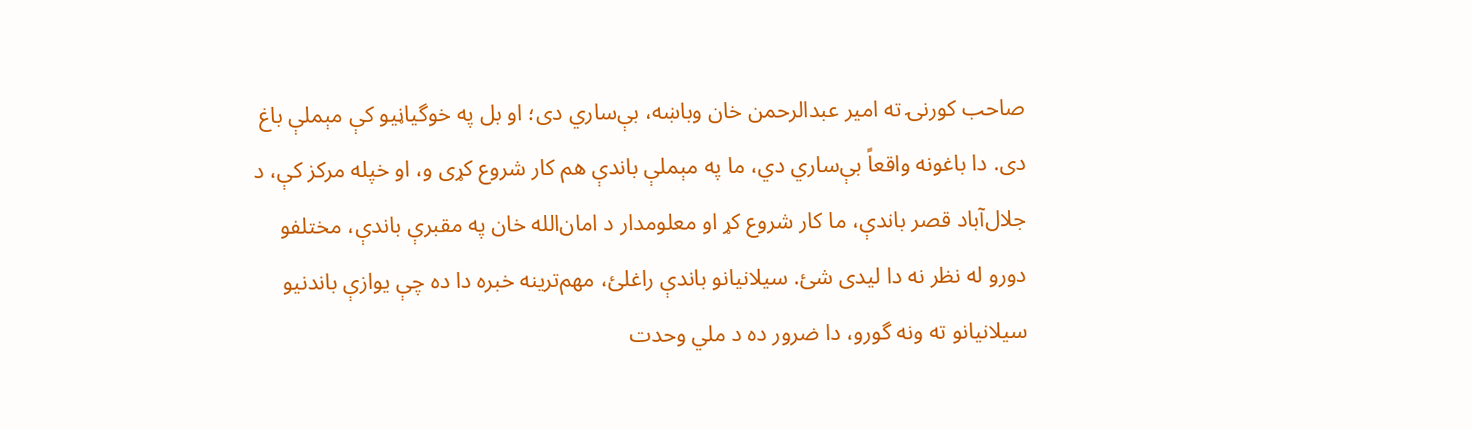صاحب کورنۍ ته امیر عبدالرحمن خان وباښه، بې‌ساري دی؛ او بل په خوگیاڼیو کې مېملې باغ دی. دا باغونه واقعاً بې‌ساري دي، ما په مېملې باندې هم کار شروع کړی و، او خپله مرکز کې، د جلال‌آباد قصر باندې، ما کار شروع کړ او معلومدار د امان‌الله خان په مقبرې باندې، مختلفو دورو له نظر نه دا لیدی شئ. سیلانیانو باندې راغلئ، مهم‌ترینه خبره دا ده چې یوازې باندنیو سیلانیانو ته ونه گورو، دا ضرور ده د ملي وحدت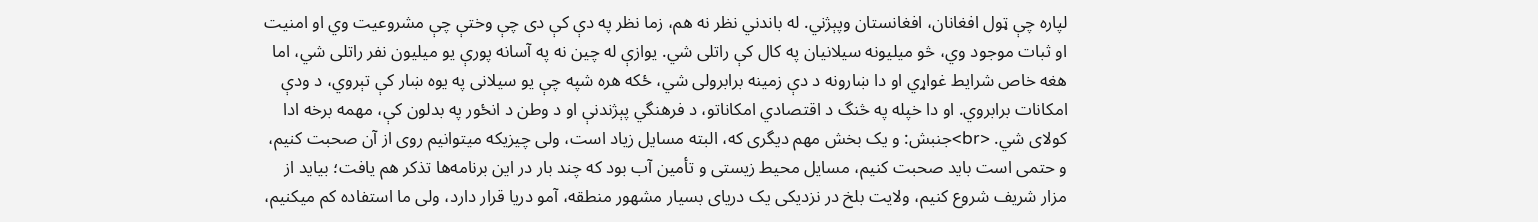لپاره چې ټول افغانان، افغانستان وپېژني. له باندني نظر نه هم، زما نظر په دې کې دی چې وختې چې مشروعیت وي او امنیت او ثبات موجود وي، څو میلیونه سیلانیان په کال کې راتلی شي. یوازې له چین نه په آسانه پورې یو میلیون نفر راتلی شي، اما هغه خاص شرایط غواړي او دا ښارونه د دې زمینه برابرولی شي، ځکه هره شپه چې یو سیلانی په یوه ښار کې تېروي، د ودې امکانات برابروي. او دا خپله په څنگ د اقتصادي امکاناتو، د فرهنگي پېژندنې او د وطن د انځور په بدلون کې، مهمه برخه ادا کولای شي. <br>جنبش: و یک بخش مهم دیگری که، البته مسایل زیاد است، ولی چیزیکه میتوانیم روی از آن صحبت کنیم، و حتمی است باید صحبت کنیم، مسایل محیط زیستی و تأمین آب بود که چند بار در این برنامه‌ها تذکر هم یافت؛ بیاید از مزار شریف شروع کنیم، ولایت بلخ در نزدیکی یک دریای بسیار مشهور منطقه، آمو دریا قرار دارد، ولی ما استفاده کم میکنیم،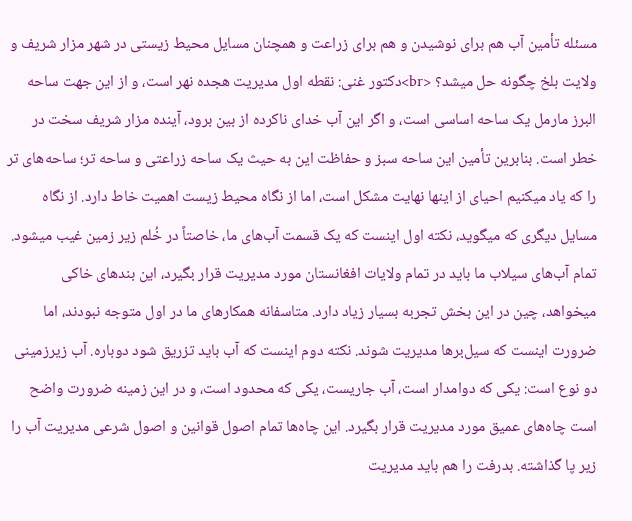مسئله تأمین آب هم برای نوشیدن و هم برای زراعت و همچنان مسایل محیط زیستی در شهر مزار شریف و ولایت بلخ چگونه حل میشد؟ <br>دکتور غنی: نقطه اول مدیریت هجده نهر است، و از این جهت ساحه البرز مارمل یک ساحه اساسی است، و اگر این آب خدای ناکرده از بین برود، آینده مزار شریف سخت در خطر است. بنابرین تأمین این ساحه سبز و حفاظت این به حیث یک ساحه زراعتی و ساحه تر؛ ساحه‌های تر را که یاد میکنیم احیای از اینها نهایت مشکل است، اما از نگاه محیط زیست اهمیت خاط دارد. از نگاه مسایل دیگری که میگوید، نکته اول اینست که یک قسمت آب‌های ما، خاصتاً در خُلم زیر زمین غیب میشود. تمام آب‌های سیلاب ما باید در تمام ولایات افغانستان مورد مدیریت قرار بگیرد، این بند‌های خاکی میخواهد، چین در این بخش تجربه بسیار زیاد دارد. متاسفانه همکارهای ما در اول متوجه نبودند، اما ضرورت اینست که سیل‌برها مدیریت شوند. نکته دوم اینست که آب باید تزریق شود دوباره. آب زیرزمینی دو نوع است: یکی که دوامدار است، آب جاریست، یکی که محدود است، و در این زمینه ضرورت واضح است چاه‌های عمیق مورد مدیریت قرار بگیرد. این چاه‌ها تمام اصول قوانین و اصول شرعی مدیریت آب را زیر پا گذاشته. بدرفت را هم باید مدیریت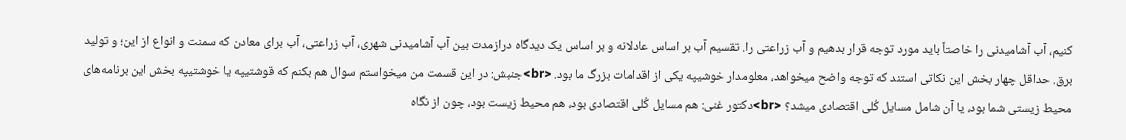کنیم، آب آشامیدنی را خاصتاً باید مورد توجه قرار بدهیم و آب زراعتی را. تقسیم آب بر اساس عادلانه و بر اساس یک دیدگاه درازمدت بین آب آشامیدنی شهری، آب زراعتی، آب برای معادن که سمنت و انواع از این؛ و تولید برق. حداقل چهار بخش این نکاتی استند که توجه واضح میخواهد، معلومدار خوشیپه یکی از اقدامات بزرگ ما بود. <br>جنبش: در این قسمت من میخواستم سوال هم بکنم که قوشتیپه یا خوشتیپه بخش این برنامه‌های محیط زیستی شما بود، یا آن شامل مسایل کُلی اقتصادی میشد؟ <br>دکتور غنی: هم مسایل کُلی اقتصادی بود، هم محیط زیست بود، چون از نگاه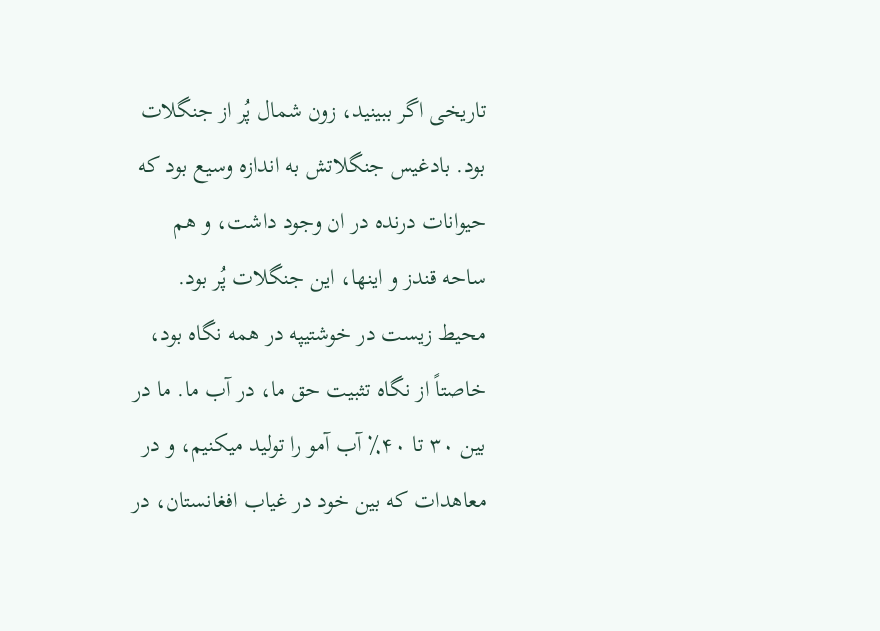تاریخی اگر ببینید، زون شمال پُر از جنگلات بود. بادغیس جنگلاتش به اندازه وسیع بود که حیوانات درنده در ان وجود داشت، و هم ساحه قندز و اینها، این جنگلات پُر بود. محیط زیست در خوشتیپه در همه نگاه بود، خاصتاً از نگاه تثبیت حق ما، در آب ما. ما در بین ۳۰ تا ۴۰٪ آب آمو را تولید میکنیم، و در معاهدات که بین خود در غیاب افغانستان، در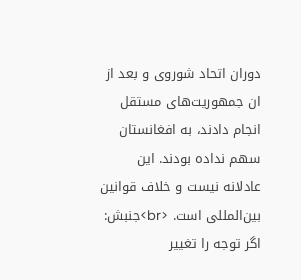دوران اتحاد شوروی و بعد از ان جمهوریت‌های مستقل انجام دادند، به افغانستان سهم نداده بودند. این عادلانه نیست و خلاف قوانین بین‌المللی است. <br>جنبش: اگر توجه را تغییر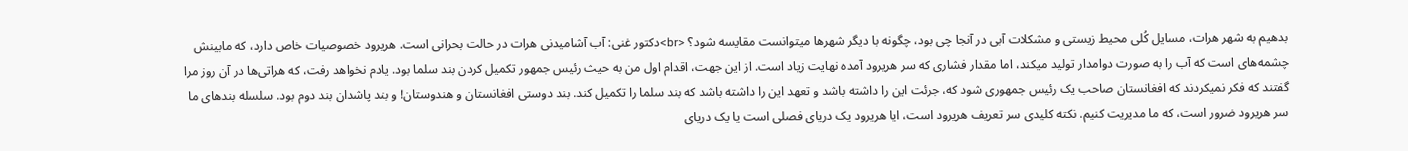بدهیم به شهر هرات، مسایل کُلی محیط زیستی و مشکلات آبی در آنجا چی بود، چگونه با دیگر شهرها میتوانست مقایسه شود؟ <br>دکتور غنی: آب آشامیدنی هرات در حالت بحرانی است. هریرود خصوصیات خاص دارد، که مابینش چشمه‌های است که آب را به صورت دوامدار تولید میکند، اما مقدار فشاری که سر هریرود آمده نهایت زیاد است. از این جهت، اقدام اول من به حیث رئیس جمهور تکمیل کردن بند سلما بود. یادم نخواهد رفت، که هراتی‌ها در آن روز مرا گفتند که فکر نمیکردند که افغانستان صاحب یک رئیس جمهوری شود که، جرئت این را داشته باشد و تعهد این را داشته باشد که بند سلما را تکمیل کند. بند دوستی افغانستان و هندوستان! و بند پاشدان بند دوم بود. سلسله بندهای ما سر هریرود ضرور است، که ما مدیریت کنیم. نکته کلیدی سر تعریف هریرود است، ایا هریرود یک دریای فصلی است یا یک دریای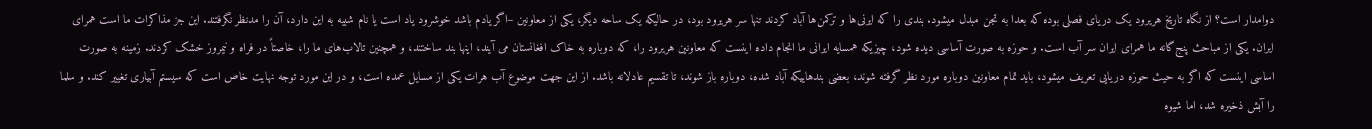دوامدار است؟ از نگاه تاریخ هریرود یک دریای فصلی بوده که بعدا به تجن مبدل میشود. بندی را که ایرنی‌ها و ترکمن‌ها آباد کردند تنها سر هریرود بود، در حالیکه یک ساحه دیگر، یکی از معاونین –اگر یادم باشد خوشرود یاد است یا نام شبیه به این دارد، آن را مدنظر نگرفتند. این جز مذاکرات ما است همرای ایران. یکی از مباحث پنج‌گانه ما همرای ایران سر آب است. و حوزه به صورت آساسی دیده شود، چیزیکه همسایه ایرانی ما انجام داده اینست که معاونین هریرود را، که دوباره به خاک افغانستان می آیند، اینها بند ساختند، و همچنین تالاب‌های ما را، خاصتاً در فراه و نیمروز خشک کردند. زمینه به صورت اساسی اینست که اگر به حیث حوزه دریایی تعریف میشود، باید تمام معاونین دوباره مورد نظر گرفته شوند، بعضی بندهاییکه آباد شده، دوباره باز شوند، تا تقسیم عادلانه باشد. از این جهت موضوع آب هرات یکی از مسایل عمده است، و در این مورد توجه نهایت خاص است که سیستم آبیاری تغییر کند. و سلما را آبش ذخیره شد، اما شیوه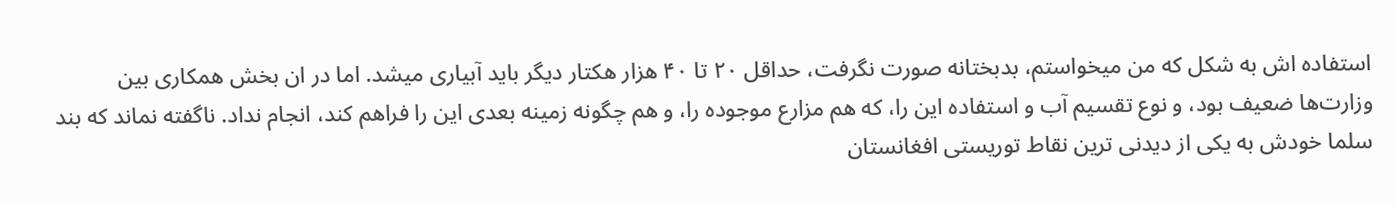استفاده اش به شکل که من میخواستم، بدبختانه صورت نگرفت، حداقل ۲۰ تا ۴۰ هزار هکتار دیگر باید آبیاری میشد. اما در ان بخش همکاری بین وزارت‌ها ضعیف بود، و نوع تقسیم آب و استفاده این را، که هم مزارع موجوده را، و هم چگونه زمینه بعدی این را فراهم کند، انجام نداد. ناگفته نماند که بند سلما خودش به یکی از دیدنی ترین نقاط توریستی افغانستان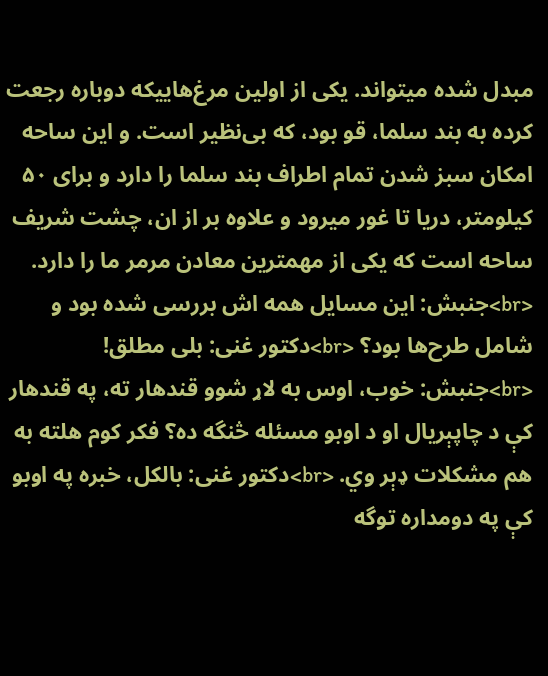مبدل شده میتواند. یکی از اولین مرغ‌هاییکه دوباره رجعت کرده به بند سلما، قو بود، که بی‌نظیر است. و این ساحه امکان سبز شدن تمام اطراف بند سلما را دارد و برای ۵۰ کیلومتر، دریا تا غور میرود و علاوه بر از ان، چشت شریف ساحه است که یکی از مهمترین معادن مرمر ما را دارد. <br>جنبش: این مسایل همه اش بررسی شده بود و شامل طرح‌ها بود؟ <br>دکتور غنی: بلی مطلق! <br>جنبش: خوب، اوس به لاړ شوو قندهار ته، په قندهار کې د چاپېریال او د اوبو مسئله څنگه ده؟ فکر کوم هلته به هم مشکلات ډېر وي. <br>دکتور غنی: بالکل، خبره په اوبو کې په دومداره توگه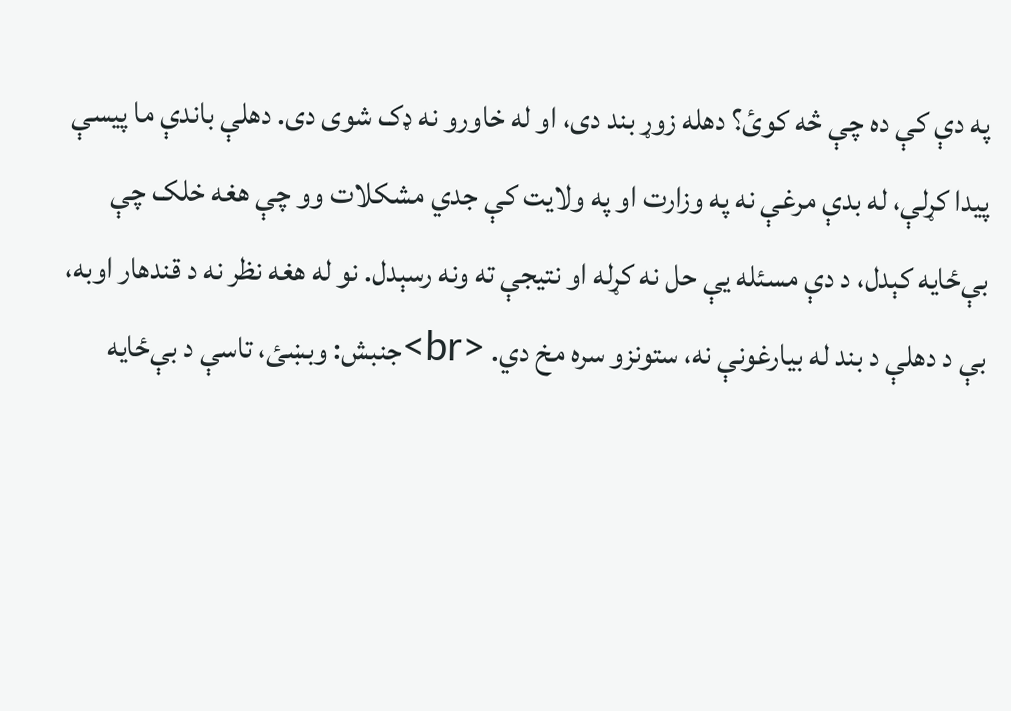په دې کې ده چې څه کوئ؟ دهله زوړ بند دی، او له خاورو نه ډک شوی دی. دهلې باندې ما پيسې پيدا کړلې، له بدې مرغې نه په وزارت او په ولایت کې جدي مشکلات وو چې هغه خلک چې بې‌ځایه کېدل، د دې مسئله یې حل نه کړله او نتیجې ته ونه رسېدل. نو له هغه نظر نه د قندهار اوبه، بې د دهلې د بند له بیارغونې نه، ستونزو سره مخ دي. <br>جنبش: وبښئ، تاسې د بې‌ځایه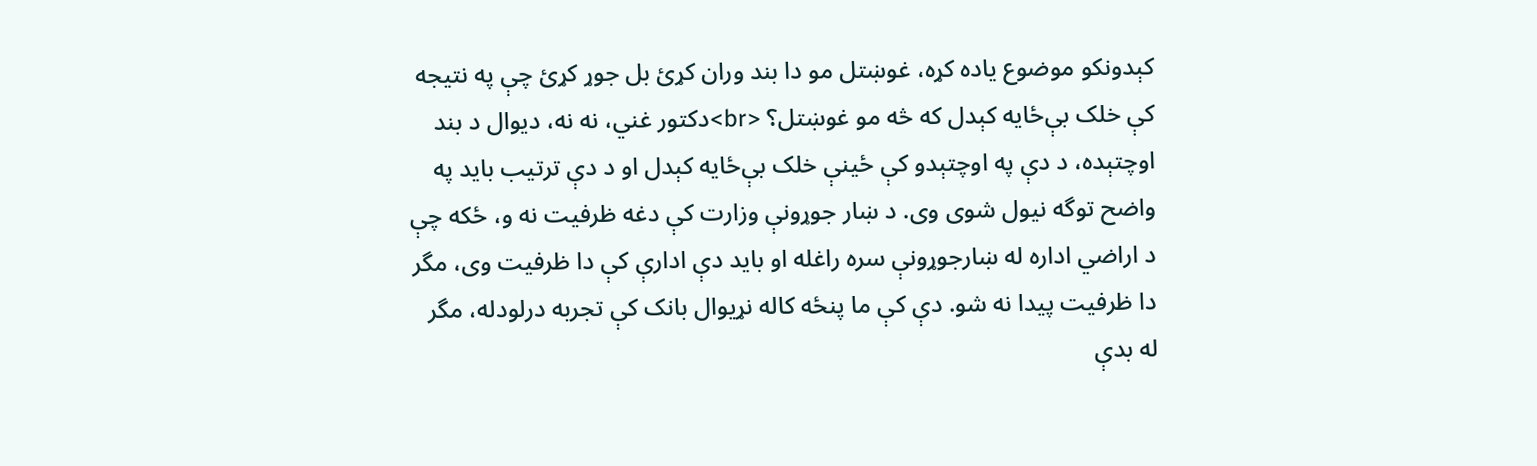کېدونکو موضوع یاده کړه، غوښتل مو دا بند وران کړئ بل جوړ کړئ چې په نتیجه کې خلک بې‌ځایه کېدل که څه مو غوښتل؟ <br>دکتور غني، نه نه، دیوال د بند اوچتېده، د دې په اوچتېدو کې ځینې خلک بې‌ځایه کېدل او د دې ترتیب باید په واضح توگه نیول شوی وی. د ښار جوړونې وزارت کې دغه ظرفیت نه و، ځکه چې د اراضي اداره له ښارجوړونې سره راغله او باید دې ادارې کې دا ظرفیت وی، مگر دا ظرفیت پيدا نه شو. دې کې ما پنځه کاله نړیوال بانک کې تجربه درلودله، مگر له بدې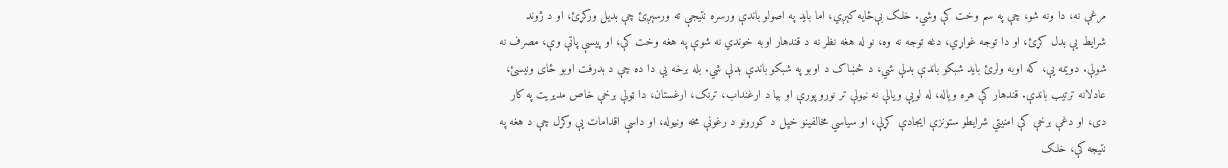مرغې نه، دا ونه شو، چې په سم وخت کې وشي. خلک بې‌ځایه کېږي، اما باید په اصولو باندې ورسره نتیجې ته ورسېږئ چې بدیل ورکړئ، او د ژوند شرایط یې بدل کړئ، او دا توجه غواړي، دغه توجه نه وه، نو له هغه نظر نه د قندهار اوبه خوندي نه شوې په هغه وخت کې، او پیسې پاتې وې، مصرف نه شولې. دویمه یې، که اوبه ولرئ باید شبکو باندې بدلې شي، د څښاک د اوبو په شبکو باندې بدلې شي. بله برخه یې دا ده چې د بدرفت اوبو ځای ونیسئ، عادلانه ترتیب باندې. قندهار کې هره ویاله، له لویې ویالې نه نیولې تر نورو پورې او بیا د ارغنداب، ترنک، ارغستان، دا ټولې برخې خاص مدیریت په کار دی، او دغې برخې کې امنیتي شرایطو ستونزې ایجادې کړلې، او سیاسي مخالفینو خپل د کورونو د رغونې مخه ونیوله، او داسې اقدامات یې وکړل چې د هغه په نتیجه کې، خلک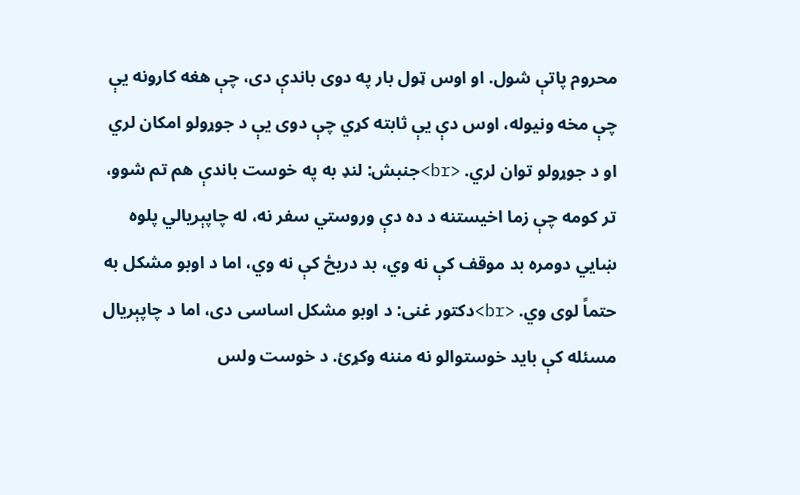محروم پاتې شول. او اوس ټول بار په دوی باندې دی، چې هغه کارونه یې چې مخه ونیوله، اوس دې یې ثابته کړي چې دوی یې د جوړولو امکان لري او د جوړولو توان لري. <br>جنبش: لنډ به په خوست باندې هم تم شوو، تر کومه چې زما اخیستنه د ده دې وروستي سفر نه، له چاپېریالي پلوه ښايي دومره بد موقف کې نه وي، بد دریځ کې نه وي، اما د اوبو مشکل به حتماً لوی وي. <br>دکتور غنی: د اوبو مشکل اساسی دی، اما د چاپېریال مسئله کې باید خوستوالو نه مننه وکړئ. د خوست ولس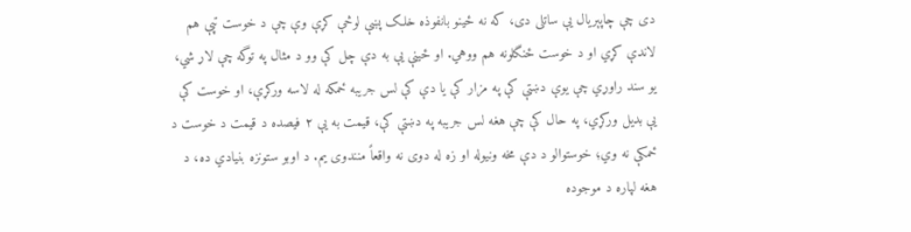دی چې چاپېریال یې ساتلی دی، که نه ځینو بانفوذه خلک پښې لوڅې کړې وې چې د خوست تپې هم لاندې کړي او د خوست ځنگلونه هم ووهي. او ځینې یې به دې چل کې وو د مثال په توگه چې لاړ شي، یو سند راوړي چې یوې دښتې کې په مزار کې یا دې کې لس جریبه ځمکه له لاسه ورکړې، او خوست کې یې بدیل ورکړي، په حال کې چې هغه لس جریبه په دښتې کې، قیمت به یې ۲ فیصده د قیمت د خوست د ځمکې نه وي؛ خوستوالو د دې مخه ونیوله او زه له دوی نه واقعاً منندوی یم. د اوبو ستونزه بنیادي ده، د هغه لپاره د موجوده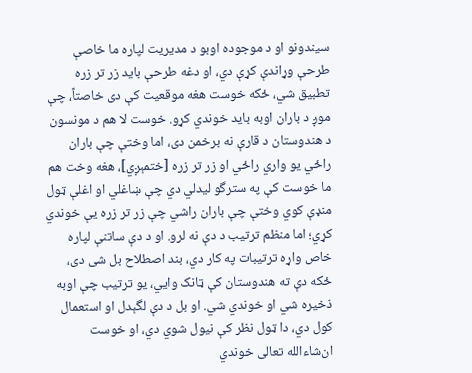سیندونو او د موجوده اوبو د مدیریت لپاره ما خاصې طرحې وړاندې کړې دي، او دغه طرحې باید زر تر زره تطبیق شي، ځکه خوست هغه موقعیت کې دی خاصتاً، چې موږ د باران اوبه باید خوندي کړو. خوست لا هم د مونسون د هندوستان د قارې نه برخمن دی، اما وختې چې باران راځي یو واري راځي او زر تر زره [ختمېږي]، هغه وخت هم ما خوست کې په سترگو لیدلي دي چې ښاغلي او اغلې ټول منډې کوي وختې چې باران راشي چې زر تر زره یې خوندي کړي؛ اما منظم ترتیب د دې نه لرو. او د دې ساتنې لپاره خاص واړه ترتیبات په کار دي، بند اصطلاح بل شی دی، ځکه دې ته هندوستان کې ټانک وایي، یو ترتیب چې اوبه ذخیره شي او خوندي شي. او بل د دې لگېدل او استعمال کول دي، دا ټول نظر کې نیول شوي دي، او خوست ان‌شاءالله تعالی خوندي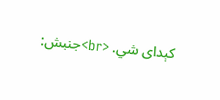کېدای شي. <br>جنبش: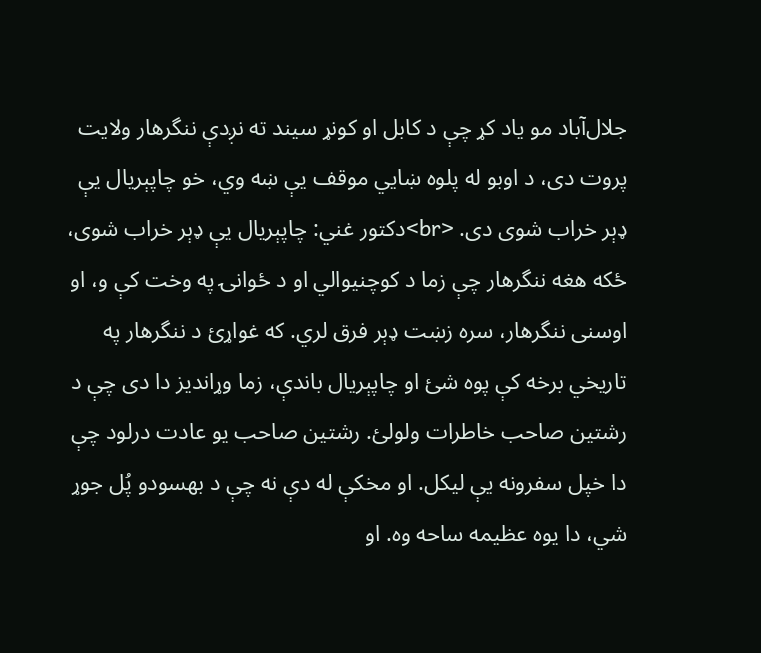جلال‌آباد مو یاد کړ چې د کابل او کونړ سیند ته نږدې ننگرهار ولایت پروت دی، د اوبو له پلوه ښایي موقف یې ښه وي، خو چاپېریال یې ډېر خراب شوی دی. <br>دکتور غني: چاپېریال یې ډېر خراب شوی، ځکه هغه ننگرهار چې زما د کوچنیوالي او د ځوانۍ په وخت کې و، او اوسنی ننگرهار، سره زښت ډېر فرق لري. که غواړئ د ننگرهار په تاریخي برخه کې پوه شئ او چاپېریال باندې، زما وړاندیز دا دی چې د رشتین صاحب خاطرات ولولئ. رشتین صاحب یو عادت درلود چې دا خپل سفرونه یې لیکل. او مخکې له دې نه چې د بهسودو پُل جوړ شي، دا یوه عظیمه ساحه وه. او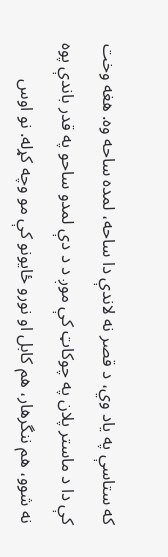که ستاسې په یاد وي، د قصر نه لاندې دا ساحه، لمده ساحه وه. هغه وخت کې دا د ماستر پلان په چوکاټ کې موږ د د دې لمدو ساحو په قدر باندې پوه نه شوو، هم ننگرهار، هم کابل او نورو ځایونو کې مو وچه کړله. نو اوس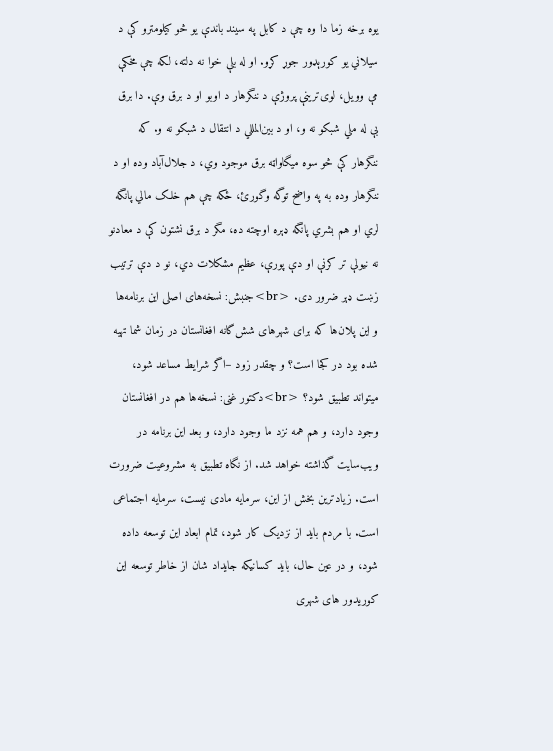یوه برخه زما دا وه چې د کابل په سیند باندې یو څو کیلومترو کې د سیلاني یو کورېډور جوړ کړو. او له بلې خوا نه دلته، لکه چې مخکې مې وویل، لوی‌ترینې پروژې د ننگرهار د اوبو او د برق وې. دا برق بې له ملي شبکو نه و، او د بین‌المللي د انتقال د شبکو نه و. که ننگرهار کې څو سوه میگاواټه برق موجود وي، د جلال‌آباد وده او د ننگرهار وده به په واضح توگه وگورئ، ځکه چې هم خلک مالي پانگه لري او هم بشري پانگه ډېره اوچته ده، مگر د برق نشتون کې د معادنو نه نیولې تر کرنې او دې پورې، عظیم مشکلات دي، نو د دې ترتیب زښت ډېر ضرور دی. <br>جنبش: نسخه‌های اصلی این برنامه‌ها و این پلان‌ها که برای شهرهای شش‌گانه افغانستان در زمان شما تهیه شده بود در کجا است؟ و چقدر زود –اگر شرایط مساعد شود، میتواند تطبیق شود؟ <br>دکتور غنی: نسخه‌ها هم در افغانستان وجود دارد، و هم همه نزد ما وجود دارد، و بعد این برنامه در ویب‌سایت گذاشته خواهد شد. از نگاه تطبیق به مشروعیت ضرورت است. زیادترین بخش از این، سرمایه‌ مادی نیست، سرمایه اجتماعی است. با مردم باید از نزدیک کار شود، تمام ابعاد این توسعه داده شود، و در عین حال، باید کسانیکه جایداد شان از خاطر توسعه این کوریدور های شهری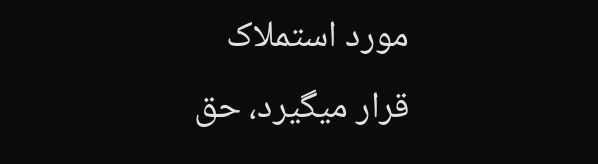مورد استملاک قرار میگیرد، حق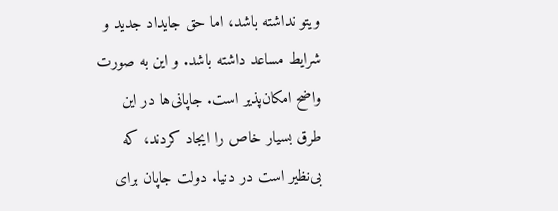ویتو نداشته باشد، اما حق جایداد جدید و شرایط مساعد داشته باشد. و این به صورت واضح امکان‌پذیر است. جاپانی‌ها در این طرق بسیار خاص را ایجاد کردند، که بی‌نظیر است در دنیا. دولت جاپان برای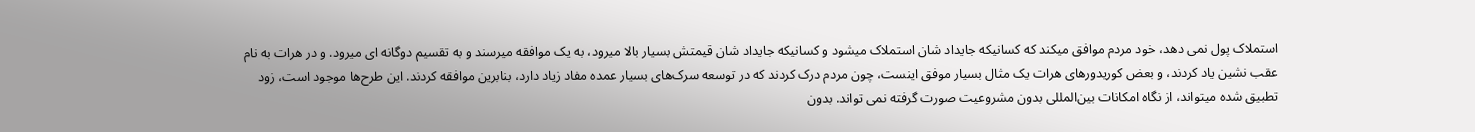استملاک پول نمی دهد، خود مردم موافق میکند که کسانیکه جایداد شان استملاک میشود و کسانیکه جایداد شان قیمتش بسیار بالا میرود، به یک موافقه میرسند و به تقسیم دوگانه ای میرود. و در هرات به نام عقب نشین یاد کردند، و بعض کوریدورهای هرات یک مثال بسیار موفق اینست، چون مردم درک کردند که در توسعه سرک‌های بسیار عمده مفاد زیاد دارد، بنابرین موافقه کردند. این طرح‌ها موجود است، زود تطبیق شده میتواند، از نگاه امکانات بین‌المللی بدون مشروعیت صورت گرفته نمی‌ تواند. بدون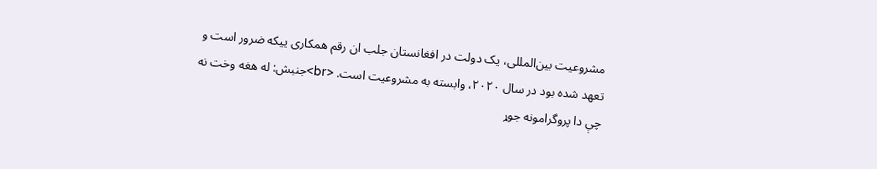مشروعیت بین‌المللی، یک دولت در افغانستان جلب ان رقم همکاری ییکه ضرور است و تعهد شده بود در سال ۲۰۲۰، وابسته به مشروعیت است. <br>جنبش: له هغه وخت نه چې دا پروگرامونه جوړ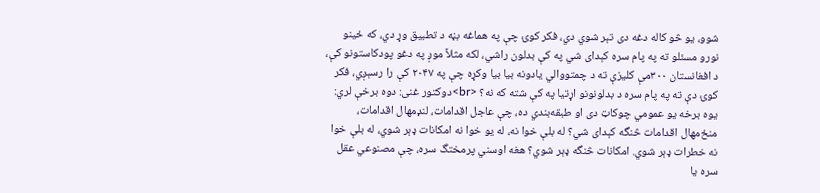شوو، یو څو کاله دغه دی تېر شوي دي، فکر کوئ چې په هماغه بڼه د تطبیق وړ دي، که ځینو نورو مسئلو ته په پام سره کېدای شي په کې بدلون راشي، لکه مثلاً موږ په دغو پودکاستونو کې، د افغانستان ۳۰۰مې کلیزې ته د چمتووالي یادونه بیا بیا وکړه چې په ۲۰۴۷ کې را رسېږي، فکر کوئ دې ته په پام سره د بدلونونو اړتیا په کې شته که نه؟ <br>دوکتور غنی: دوه برخې لري: یوه برخه یو عمومي چوکاټ دی او طبقه‌بندي ده، چې عاجل اقدامات، لنډمهال اقدامات، منځ‌مهال اقدامات څنگه کېدای شي؟ له بلې خوا نه، له یو خوا نه امکانات ډېر شوي، له بلې خوا نه خطرات ډېر شوي. امکانات څنگه ډېر شوي؟ هغه اوسني پرمختگ سره، چې مصنوعي عقل سره یا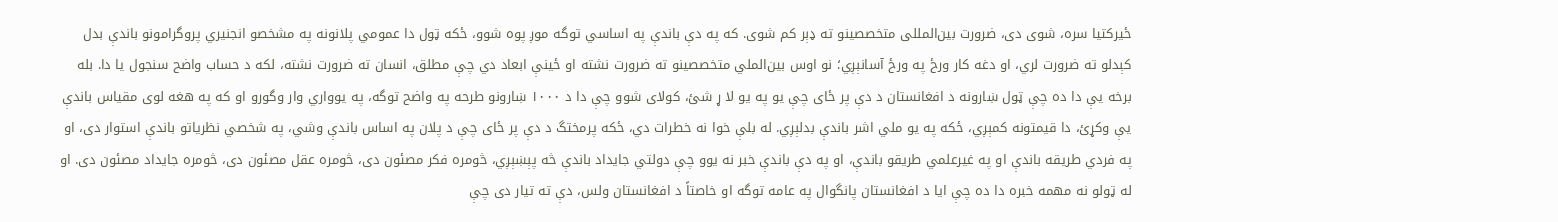ځیرکتیا سره، شوی دی، ضرورت بین‌المللی متخصصینو ته ډېر کم شوی. که په دې باندې په اساسي توگه موږ پوه شوو، ځکه ټول دا عمومي پلانونه په مشخصو انجنیري پروگرامونو باندې بدل کېدلو ته ضرورت لري، او دغه کار ورځ په ورځ آسانېږي؛ نو اوس بین‌الملي متخصصینو ته ضرورت نشته او ځینې ابعاد دي چې مطلق، انسان ته ضرورت نشته، لکه د حساب واضح سنجول یا دا. بله برخه یې دا ده چې ټول ښارونه د افغانستان د دې پر ځای چې یو په یو لا ړ شئ، کولای شوو چې دا د ۱۰۰۰ ښارونو طرحه په واضح توگه، په یوواري وار وگورو او که په هغه لوی مقیاس باندې یې وکړئ، دا قیمتونه کمېږي، ځکه په یو ملي اشر باندې بدلېږي. له بلې خوا نه خطرات دي، ځکه پرمختگ د دې پر ځای چې د پلان په اساس باندې وشي، په شخصي نظریاتو باندې استوار دی، او په فردي طریقه باندې او په غیرعلمي طریقو باندې، او په دې باندې خبر نه یوو چې دولتي جایداد باندې څه پېښېږي، څومره فکر مصئون دی، څومره عقل مصئون دی، څومره جایداد مصئون دی. او له ټولو نه مهمه خبره دا ده چې ایا د افغانستان پانگوال په عامه توگه او خاصتاً د افغانستان ولس، دې ته تیار دی چې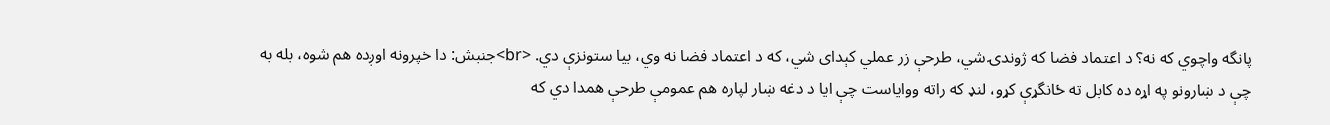پانگه واچوي که نه؟ د اعتماد فضا که ژوندۍ شي، طرحې زر عملي کېدای شي، که د اعتماد فضا نه وي، بیا ستونزې دي. <br>جنبش: دا خپرونه اوږده هم شوه، بله به چې د ښارونو په اړه ده کابل ته ځانگړې کړو، لنډ که راته ووایاست چې ایا د دغه ښار لپاره هم عمومې طرحې همدا دي که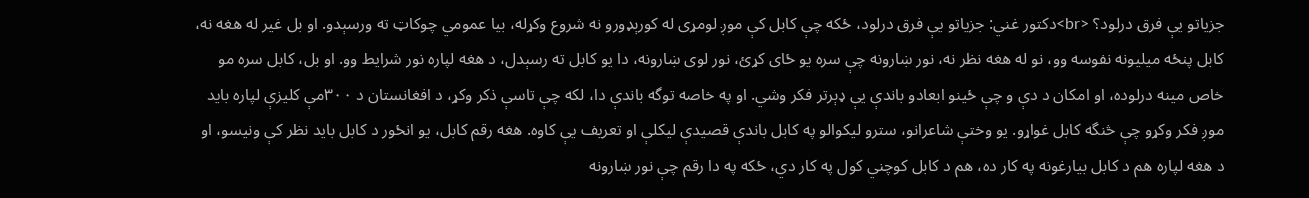جزیاتو یې فرق درلود؟ <br>دکتور غني: جزیاتو یې فرق درلود، ځکه چې کابل کې موږ لومړی له کورېډورو نه شروع وکړله، بیا عمومي چوکاټ ته ورسېدو. او بل غیر له هغه نه، کابل پنځه میلیونه نفوسه وو، نو له هغه نظر نه، نور ښارونه چې سره یو ځای کړئ، نور لوی ښارونه، دا یو کابل ته رسېدل، د هغه لپاره نور شرایط وو. او بل، کابل سره مو خاص مینه درلوده، او امکان د دې و چې ځینو ابعادو باندې یې ډېرتر فکر وشي. او په خاصه توگه باندې دا، لکه چې تاسې ذکر وکړ، د افغانستان د ۳۰۰مې کلیزې لپاره باید موږ فکر وکړو چې څنگه کابل غواړو. یو وختې شاعرانو، سترو لیکوالو په کابل باندې قصیدې لیکلې او تعریف یې کاوه. هغه رقم کابل، یو انځور د کابل باید نظر کې ونیسو، او د هغه لپاره هم د کابل بیارغونه په کار ده، هم د کابل کوچني کول په کار دي، ځکه په دا رقم چې نور ښارونه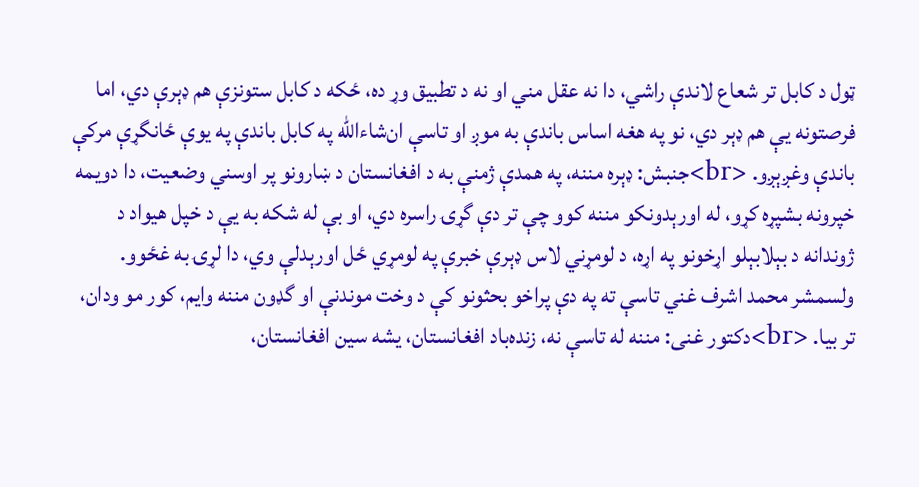ټول د کابل تر شعاع لاندې راشي، دا نه عقل مني او نه د تطبیق وړ ده، ځکه د کابل ستونزې هم ډېرې دي، اما فرصتونه یې هم ډېر دي، نو په هغه اساس باندې به موږ او تاسې ان‌شاءالله په کابل باندې په يوې ځانگړې مرکې باندې وغږېږو. <br>جنبش: ډېره مننه، په همدې ژمنې به د افغانستان د ښارونو پر اوسني وضعیت، دا دویمه خپرونه بشپړه کړو، له اورېدونکو مننه کوو چې تر دې گړۍ راسره دي، او بې له شکه به یې د خپل هیواد د ژوندانه د بېلابېلو اړخونو په اړه، د لومړني لاس ډېرې خبرې په لومړي ځل اورېدلې وي، دا لړۍ به غځوو. ولسمشر محمد اشرف غني تاسې ته په دې پراخو بحثونو کې د وخت موندنې او گډون مننه وایم، کور مو ودان، تر بیا. <br>دکتور غنی: مننه له تاسې نه، زنده‌باد افغانستان، یشه سین افغانستان،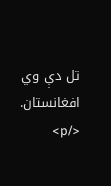تل دې وي افغانستان. </p>